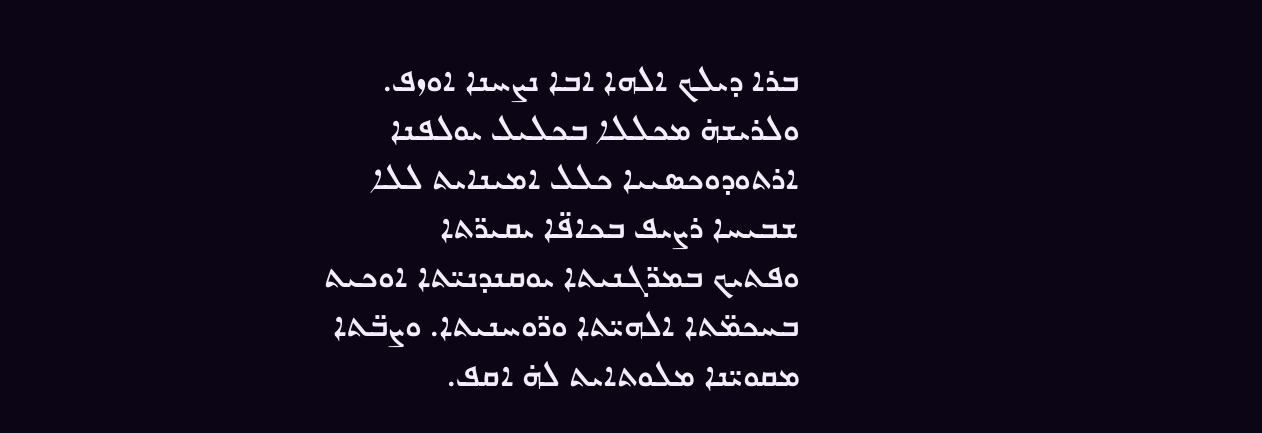ܒܪܐ ܕܝܠܟ ܐܠܗܐ ܐܒܐ ܢܨܚܢܐ ܐܘܙܦ.
ܘܠܪܝܫܗ̇ ܡܟܠܠܐ ܒܟܠܝܠ ܝܘܠܦܢܐ
ܐܪܬܘܕܘܟܣܝܝܐ ܟܠܠ ܐܡܝܢܐܝܬ ܠܠܐ
ܫܒܝܚܐ ܪܨܝܦ ܒܟܐܦ̈ܐ ܝܩܝܪ̈ܬܐ
ܘܦܬܝܟ ܒܡܪ̈ܓܢܝܬܐ ܝܘܩܢܕܢܝ̈ܬܐ ܐܘܟܝܬ
ܒܚܟܡ̈ܬܐ ܐܠܗܝ̈ܬܐ ܘܪ̈ܘܚܢܝܬܐ. ܘܨܒ̈ܬܐ
ܡܩܘܝ̈ܢܐ ܡܠܘܬܐܝܬ ܠܗ̇ ܐܩܦ.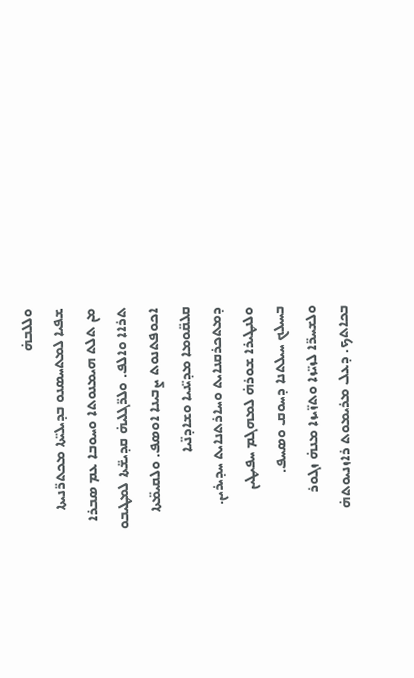ܘܠܠܒܗ̇
ܫܦܝܐ ܠܡܬܚܣܢܘ ܒܕܝܠܝ̈ܬܐ ܡܟܬܪ̈ܢܝܬܐ
ܡܢ ܬܠܬ ܗܝܡܢܘܬܐ ܘܚܘܒܐ ܥܡ ܣܒܪܐ
ܬܪܐܐ ܘܐܠܦ. ܘܠܪ̈ܓܠܝܗ̇ ܩܕܝܫ̈ܬܐ ܠܡܛܝܒܘ
ܐܟܘܦܬܢܘܬ ܨܒܝܢܐ ܐܘܣܦ. ܘܠܩܝܡ̈ܬܐ
ܩܠܩ̈ܘܡܐ ܡܕܝ̈ܢܝܐ ܘܫܐܕܢ̈ܝܐ
ܕܡܬܟܪܩܢܐܝܬ ܘܚܐܪܬܢܐܝܬ ܚܕܝܪܝܢ.
ܘܠܢܛܝܪܐ ܫܘܪܗ̇ ܠܡܗܓܡ ܚܦܝܛܝܢ
ܒܚܝܠܟ ܚܝܠܬܢܐ ܕܚܘܩ ܘܣܚܦ.
ܘܠܫܚܪ̈ܐ ܠܙܝ̈ܙܐ ܘܬܙ̈ܝܙܐ ܡܢܗ̇ ܙܓܘܪ
ܒܟܐܬܟ. ܕܥܠ ܡܪܝܡܘܬ ܪܐܙܢܝܘܬܗ̇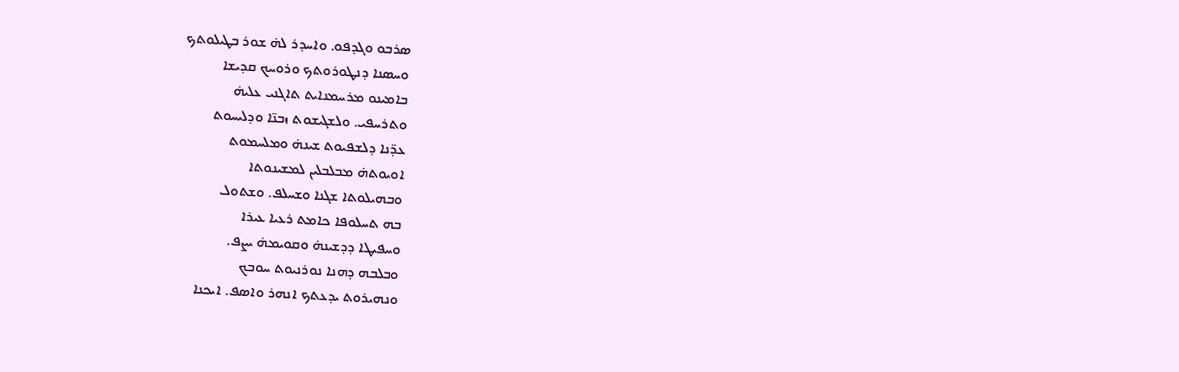ܣܪܒܘ ܘܓܕܦܘ. ܘܐܚܕܪ ܠܗ̇ ܫܘܪ ܒܛܝܠܘܬܟ
ܘܚܣܢܐ ܕܢܛܘܪܘܬܟ ܘܪܘܚܟ ܩܕܝܫܐ
ܒܐܡܝܢܘ ܡܪܚܡܢܐܝܬ ܬܐܓܢܝ ܥܠܝܗ̇
ܘܬܪܚܦܝ. ܘܠܫܓܝܫܘܬ ܙܒܢ̈ܐ ܘܕܠܝܚܘܬ
ܥܕ̈ܢܐ ܕܠܫܦܝܘܬ ܫܝܢܗ̇ ܘܡܠܚܡܘܬ
ܐܘܝܘܬܗ̇ ܡܒܠܒܠܝܢ ܠܡܫܝܢܘܬܐ
ܘܒܗܝܠܘܬܐ ܫܓܢܐ ܘܫܚܠܦ. ܘܫܬܘܠ
ܒܗ ܬܚܠܘܦܐ ܟܐܡܬ ܪܥܝܐ ܥܝܪܐ
ܘܚܦܝܛܐ ܕܕܫܝܢܗ̇ ܘܩܘܝܡܗ̇ ܝܨܦ.
ܘܒܠܒܗ ܕܗܢܐ ܢܘܪܢܝܘܬ ܚܘܒܟ
ܘܢܗܝܪܘܬ ܝܕܥܬܟ ܐܢܗܪ ܘܐܣܦ. ܐܝܟܢܐ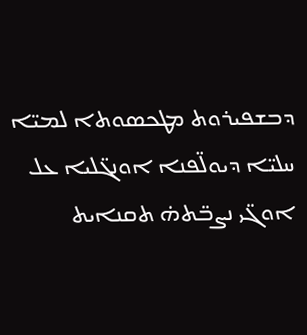ܕܒܫܦܝܪܘܬ ܡܛܟܣܘܬܐ ܠܡܝ̈ܐ
ܚܠܝ̈ܐ ܕܝܘܠ̈ܦܢܐ ܐܘܢܓ̈ܠܝܐ ܥܠ
ܐܘܓ̈ܝ ܢܨܒ̈ܬܗ̇ ܬܩܢܐܝܬ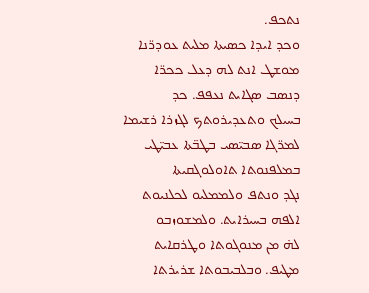ܢܬܟܦ.
ܘܟܕ ܐܝܕܐ ܟܣܝܬܐ ܡܠܝܬ ܥܘܕܪ̈ܢܐ
ܡܘܫܛ ܐܢܬ ܠܗ ܕܥܠ ܟܟܪ̈ܐ
ܕܢܣܒ ܣܓܐܝܬ ܢܥܦܦ. ܟܕ
ܒܚܝܠܟ ܘܬܥܕܝܪܘܬܟ ܠܓܙܪܐ ܪܫܝܡܐ
ܠܡܪ̈ܓܐ ܣܒܝ̈ܣܝ ܒܛܒ̈ܬܐ ܥܒܝ̈ܛܝ
ܒܡܠܦܢܘܬܐ ܬܐܘܠܘܓܩܝܬܐ
ܢܓܕ ܘܢܬܦ ܘܠܡܡܠܝܘ ܠܟܠܢܝܘܬ
ܐܠܦܗ ܒܚܝܪܐܝܬ. ܘܠܡܫܘܙܒܘ
ܠܗ̇ ܡܢ ܡܢܘܓܘܬܐ ܘܛܪܩܐܝܬ
ܡܛܝܦ. ܘܒܠܒܝܒܘܬܐ ܫܪܝܪܬܐ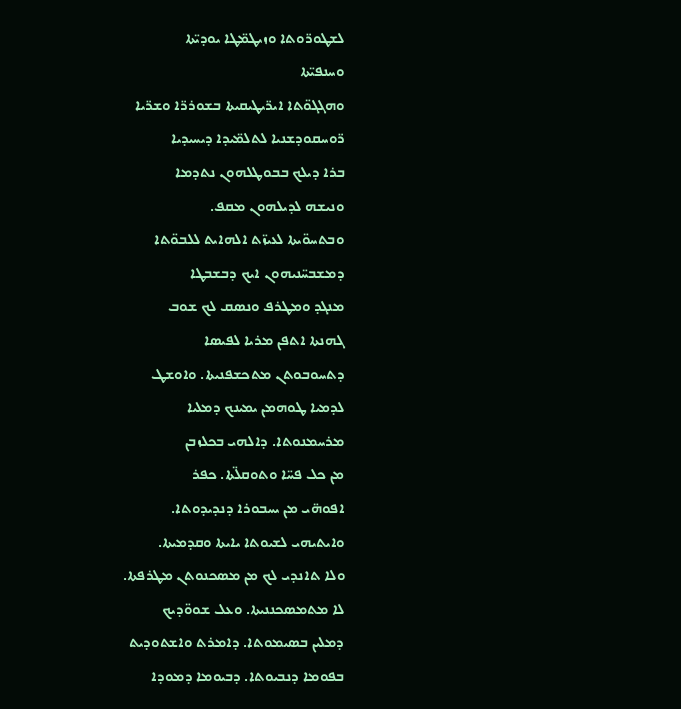ܠܫܛܘܪ̈ܘܬܐ ܘܙܝܛܡ̈ܛܐ ܝܘܕܝ̈ܬܐ
ܘܚܢܦܝ̈ܬܐ
ܘܗܓܓܘ̈ܬܐ ܐܝܪ̈ܝܛܝܩܝܬܐ ܒܫܘܪܪ̈ܐ ܘܫܪ̈ܝܐ
ܪ̈ܘܚܩܘܕܫܢܝܐ ܠܬܠܡ̈ܝܕܐ ܕܝܚܝܕܝܐ
ܒܪܐ ܕܝܠܟ ܒܒܘܛܠܗܘܢ ܢܬܕܡܐ
ܘܢܝܫܗ ܠܕܝܠܗܘܢ ܡܩܦ.
ܘܒܬܚܘ̈ܝܬܐ ܠܥܝܙ̈ܬ ܐܠܗܐܝܬ ܠܠܒܘ̈ܬܐ
ܕܡܫܒܚ̈ܢܝܗܘܢ ܐܝܟ ܕܒܫܒܛܐ
ܡܢܓܕ ܘܡܛܪܦ ܘܢܣܩ ܠܟ ܫܘܒ
ܓܗܢܬܐ ܐܬܦܢ ܡܪܝܐ ܠܦܝܣܐ
ܕܬܚܘܒܘܬܢ ܡܬܟܫܦܢܝܬܐ. ܘܐܘܫܛ
ܠܕܡܝܐ ܛܘܗܡܢ ܝܡܝܢܟ ܕܡܠܝܐ
ܡܪܚܡܢܘܬܐ. ܕܐܠܗܝ ܒܟܠܙܒܢ
ܡܢ ܟܠ ܦܚ̈ܐ ܘܬܘܩܠ̈ܬܐ. ܟܦܪ
ܐܦܘܗ̈ܝ ܡܢ ܝܚܒܘܪܐ ܕܢܕܝܕܘܬܐ.
ܘܐܝܬܝܗܝ ܠܫܝܘܬܐ ܝܐܝܬܐ ܘܩܕܡܝܬܐ.
ܘܠܐ ܬܐܢܕܝ ܠܟ ܡܢ ܡܣܟܢܘܬܢ ܡܛܪܦܬܐ.
ܠܐ ܡܬܡܣܟܢܢܝܬܐ. ܘܥܠ ܫܘܘ̈ܕܝܟ
ܕܡܠܝܢ ܒܣܝܡܘܬܐ. ܕܐܡܪܬ ܘܐܫܬܘܕܝܬ
ܒܦܘܡܐ ܕܢܒܝܘܬܐ. ܕܒܝܘܡܐ ܕܡܘܕܐ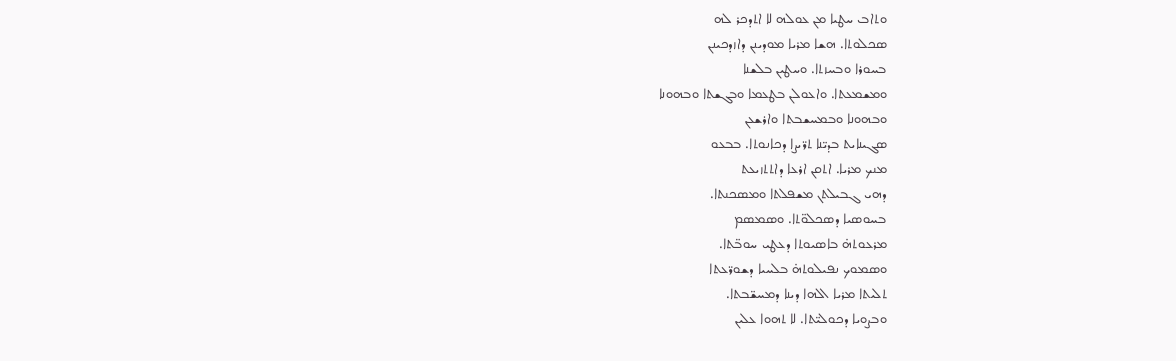ܘܬܐܒ ܚܛܝܐ ܡܢ ܥܘܠܗ ܠܐ ܐܬܕܟܪ ܠܗ
ܣܟܠܘܬܐ. ܗܫܐ ܡܪܝܐ ܡܘܕܝܢܢ ܕܐܙܕܟܝܢܢ
ܒܚܘܪܐ ܘܒܚܙܬܐ. ܘܚܛܝܢ ܒܠܫܢܐ
ܘܡܫܡܥܬܐ. ܘܐܥܘܠܢ ܒܛܥܡܐ ܘܒܓܫܬܐ ܘܒܗܘܢܐ
ܘܒܗܘܢܐ ܘܒܡܚܫܒܬܐ ܘܐܪܫܥܢ
ܣܓܝܢܐܝܬ ܒܕܝ̈ܢܐ ܬܪ̈ܝܨܐ ܕܟܐܢܘܬܐ. ܒܒܥܘ
ܡܢܟ ܡܪܝܐ. ܐܬܩܢ ܐܪܥܐ ܕܐܬܬܙܝܥܬ
ܕܗܝ ܓܒܝܠܬܢ ܡܫܦܠܬܐ ܘܡܣܟܢܬܐ.
ܒܚܘܣܝܐ ܕܣܟܠܘ̈ܬܐ. ܘܣܡܣܡ
ܡܪܥܘܬܗ̇ ܒܐܣܝܘܬܐ ܕܥܛܝ ܚܘܒ̈ܬܐ.
ܘܣܡܘܟ ܢܦܝܠܘܬܗ̇ ܒܠܚܝܐ ܕܫܘܪ̈ܥܬܐ
ܬܠܝܬܐ ܡܪܝܐ ܐܠܗܐ ܕܝܢܐ ܕܡܚܫ̈ܒܬܐ.
ܘܒܨܘܝܐ ܕܟܘܠܝ̈ܬܐ. ܠܐ ܬܗܘܐ ܥܠܝܢ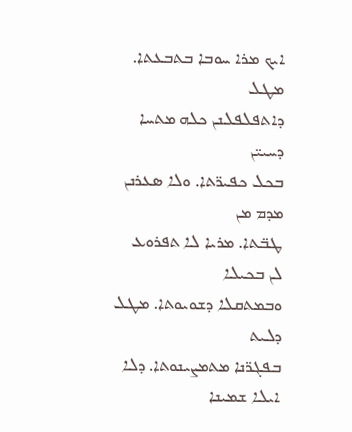ܐܝܟ ܡܪܐ ܚܘܒܐ ܒܬܒܥܬܐ. ܡܛܠ
ܕܐܬܦܠܦܠܢܢ ܟܠܗ ܡܬܚܐ ܕܚܝܝ̈ܢ
ܒܟܠ ܟܦܝܪ̈ܬܐ. ܘܠܐ ܣܥܪܢܢ ܡܕܡ ܡܢ
ܛܒ̈ܬܐ. ܡܪܝܐ ܠܐ ܬܦܪܘܥ ܠܢ ܒܟܝܠܐ
ܘܒܡܬܩܠܐ ܕܫܘܝܘܬܐ. ܡܛܠ ܕܠܝܬ
ܒܦܓܪ̈ܢܐ ܡܬܡܨܝܢܘܬܐ. ܕܠܐ ܐܝܠܐ ܫܡܝܢܐ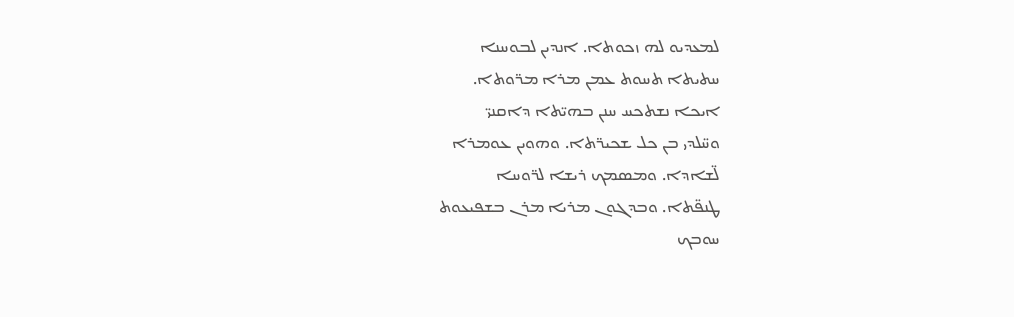ܠܡܥܕܝܘ ܠܗ ܙܟܘܬܐ. ܐܢܕܝܢ ܠܒܘܚܢܐ
ܚܬܝܬܐ ܬܚܘܬ ܥܡܢ ܡܪܐ ܡܪ̈ܘܬܐ.
ܐܝܟܐ ܢܫܬܟܚ ܚܢܢ ܒܗܝ̈ܬܐ ܕܐܩܢܝ̈
ܘܚ̈ܠܕܝ ܒܢ ܟܠ ܫܟܝܪ̈ܬܐ. ܘܗܘܝܢ ܥܘܡܪܐ
ܠ̈ܫܐܕܐ. ܘܡܣܡܟ ܪܝܫܐ ܠܪ̈ܘܚܐ
ܛܢܦ̈ܬܐ. ܘܒܕܓܘܢ ܡܪܝܐ ܡܪܢ ܒܫܦܝܥܘܬ
ܚܘܒܟ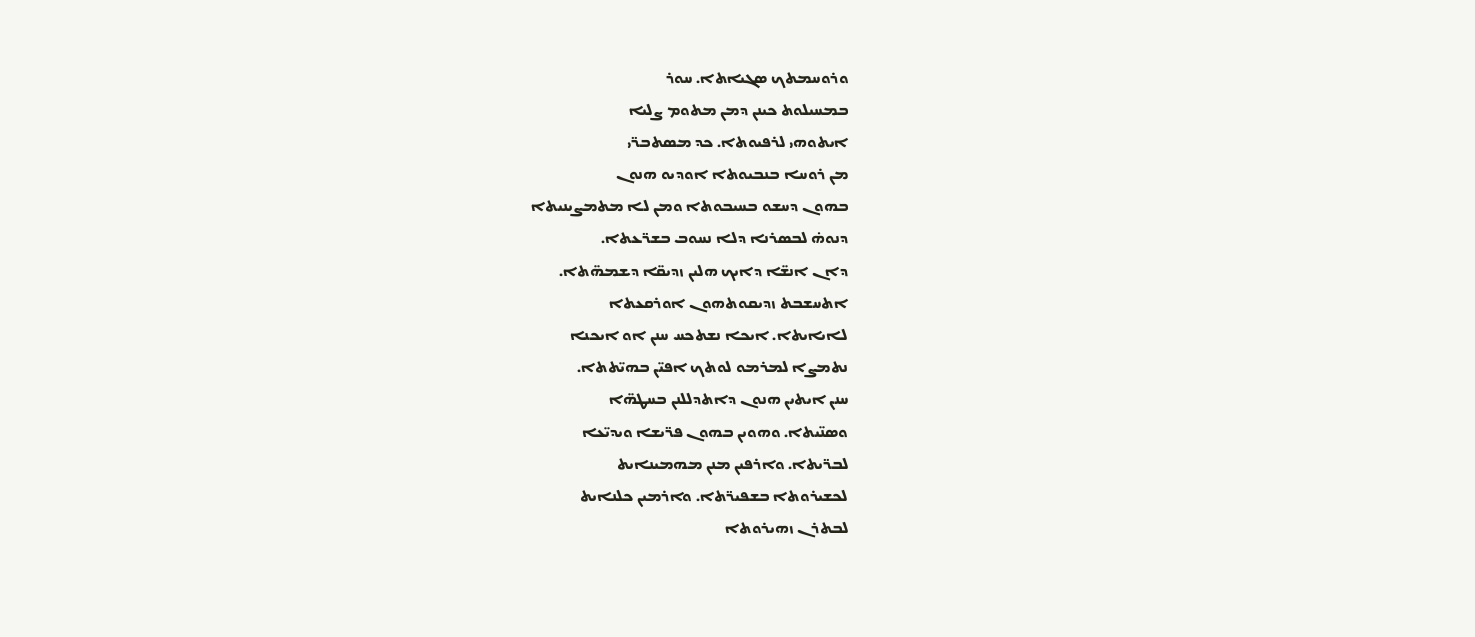ܘܪܘܚܡܬܟ ܣܓܝܐܬܐ. ܚܘܪ
ܒܡܚܝܠܘܬ ܟܝܢܢ ܕܡܢ ܡܬܘܡ ܨܠܝܐ
ܐܝܬܘܗܝ ܠܪܦܝܘܬܐ. ܟܕ ܡܣܬܒܪ̈ܝ
ܡܢ ܪܘܚܐ ܒܢܒܝܘܬܐ ܐܘܕܝܘ ܗܢܘܢ
ܒܗܘܢ ܕܚܫܘ ܒܚܝܒܘܬܐ ܘܡܢ ܠܐ ܡܬܡܨܝܢܝܬܐ
ܕܢܘܗ̇ ܠܒܣܪܢܐ ܕܠܐ ܢܚܘܒ ܒܫܪ̈ܥܬܐ.
ܕܐܢ ܐܢܫ̈ܐ ܕܐܝܟ ܗܠܝܢ ܙܕܝܩ̈ܐ ܕܫܡܗ̈ܬܐ.
ܐܬܚܫܒܬ ܙܕܝܩܘܬܗܘܢ ܐܘܪܩܥܬܐ
ܠܐܝܐܝܬܐ. ܐܝܟܐ ܢܫܬܟܚ ܚܢܢ ܐܘ ܐܝܟܢܐ
ܢܬܡܨܐ ܠܡܪܡܘ ܠܘܬܟ ܐܦܝ̈ܢ ܒܗܝ̈ܬܬܐ.
ܚܢܢ ܐܝܬܝܢ ܗܢܘܢ ܕܐܬܕܠܠܢܢ ܒܚܛܗ̈ܐ
ܘܣܢ̈ܝܬܐ. ܘܗܘܝܢ ܒܗܘܢ ܦܪ̈ܝܫܐ ܘܝܕܝ̈ܥܐ
ܠܒܪ̈ܝܬܐ. ܘܐܪܦܝܢ ܡܢܢ ܡܗܡܝܢܐܝܬ
ܠܟܫܝܪܘܬܐ ܒܫܦܝܪ̈ܬܐ. ܘܐܪܡܝܢ ܟܠܢܐܝܬ
ܠܒܬܪܢ ܙܗܝܪܘܬܐ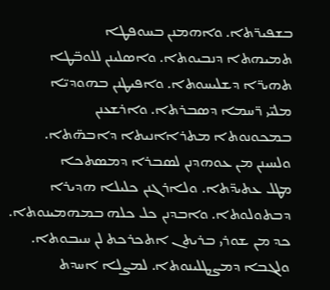ܒܫܦܝܪ̈ܬܐ. ܘܐܗܡܢܢ ܒܚܘܦܛܐ
ܬܡܝܗܬܐ ܕܢܒܝܘܬܐ. ܘܐܣܠܝܢܢ ܠܠܘܒ̈ܛܐ
ܬܗܝܪ̈ܐ ܕܫܠܝܚܘܬܐ. ܘܐܦܝܛܢܢ ܒܗܘܕܝ̈ܐ
ܡܠܝ̈ܝ ܪ̈ܚܡܐ ܕܣܒܪܬܐ. ܘܐܪܫܥܢܢ
ܒܡܟܘܢܘܬܐ ܡܬܪܐܐܢܝܬܐ ܕܐܒܗ̈ܬܐ.
ܘܠܚܝܢܢ ܡܢ ܥܘܗܕܢܢ ܠܣܒܪܐ ܕܡܣܬܟܐ
ܡܛܠ ܥܬܝܕ̈ܬܐ. ܘܠܐܪܓܢܢ ܟܠܝܠܐ ܗܕܝܪܐ
ܕܒܬܘܠܘܬܐ. ܘܐܒܕܢܢ ܟܠ ܟܠܗ ܒܡܗܡܝܢܘܬܐ.
ܟܕ ܡܢ ܫܘܪܝ ܒܪܝܬܢ ܐܬܟܪܟܬ ܠܢ ܚܝܒܘܬܐ.
ܘܠܓܒܐ ܕܡܨܛܠܝܢܘܬܐ. ܠܡܨܠܐ ܐܚܕܬ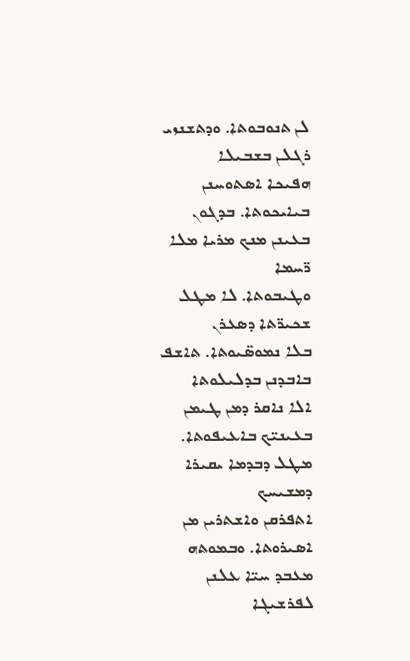ܠܢ ܬܢܘܒܘܬܐ. ܘܕܬܫܢܙܝ ܪܓܠܢ ܒܫܒܝܠܐ
ܗܦܝܟܐ ܐܣܬܘܚܢܢ ܒܝܐܝܟܘܬܐ. ܒܕܓܘܢ
ܒܥܝܢܢ ܡܢܟ ܡܪܝܐ ܡܠܐ ܪ̈ܚܡܐ
ܘܛܝܒܘܬܐ. ܠܐ ܡܛܠ ܫܟܝܪ̈ܬܐ ܕܣܥܪܢ
ܒܠܐ ܢܡܘܣ̈ܝܘܬܐ. ܬܐܫܦ ܒܐܒܕܢܢ ܒܕܠܝܠܘܬܐ
ܐܠܐ ܢܐܩܪ ܕܡܢ ܛܝܡܢ ܒܥܝܢܝ̈ܟ ܒܐܥܝܦܘܬܐ.
ܡܛܠ ܕܒܕܡܐ ܝܩܝܪܐ ܕܡܫܝܚܟ
ܐܬܦܪܩܢ ܘܐܫܬܪܝܢ ܡܢ ܐܣܝܪܘܬܐ. ܘܒܡܘܬܗ
ܡܥܒܕ ܚܝ̈ܐ ܥܠܢܢ ܠܦܪܫܝܓܐ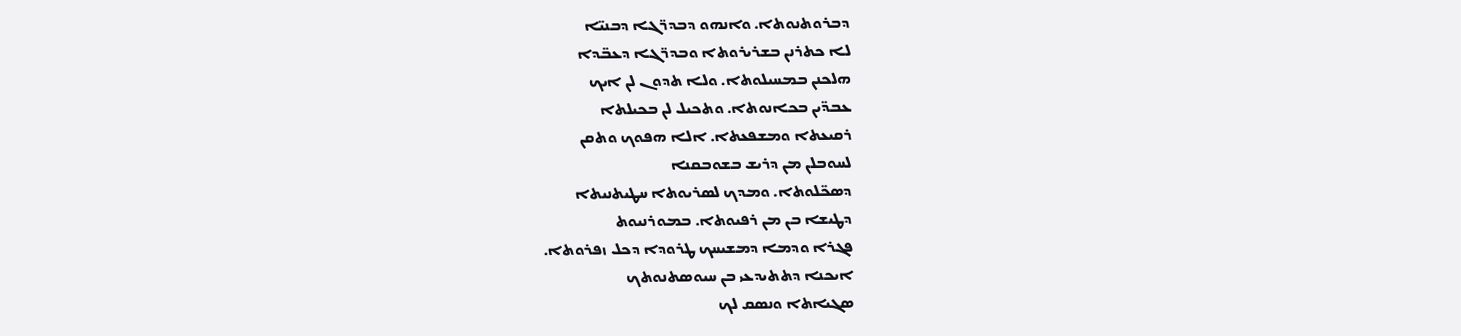ܕܒܪܘܬܢܘܬܐ. ܘܐܢܗܘ ܕܒܕܪ̈ܓܐ ܕܒܢܝ̈ܐ
ܠܐ ܟܬܪܢܢ ܒܫܪܝܪܘܬܐ ܘܒܕܪ̈ܓܐ ܕܥܒ̈ܕܐ
ܗܠܟܢܢ ܒܡܚܝܠܘܬܐ. ܘܠܐ ܬܕܘܢ ܠܢ ܐܝܟ
ܥܒܕ̈ܝܢ ܒܟܐܢܘܬܐ. ܘܬܟܝܠ ܠܢ ܒܟܝܠܬܐ
ܪܩܝܥܬܐ ܘܡܫܦܥܬܐ. ܐܠܐ ܗܦܘܟ ܘܬܩܢ
ܠܚܘܒܠܢ ܡܢ ܕܪܝܫ ܒܫܘܒܩܢܐ
ܕܣܟ̈ܠܘܬܐ. ܘܡܕܟ ܠܣܪܝܘܬܐ ܚܛܝܬܢܝܬܐ
ܕܛܝܫܐ ܒܢ ܡܢ ܪܦܝܘܬܐ. ܒܡܘܪܢܝܘܬ
ܦܓܪܐ ܘܕܡܐ ܕܡܫܝܚܟ ܛܪܘܕܐ ܕܟܠ ܙܦܪܘܬܐ.
ܐܝܟܢܐ ܕܬܬܝܕܥܝ ܒܢ ܚܝܘܣܬܢܘܬܟ
ܣܓܝܐܬܐ ܘܢܣܩ ܠܟ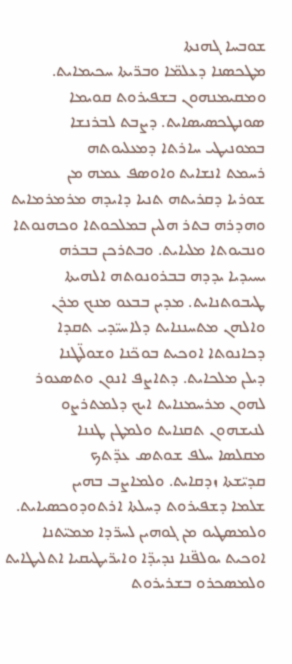ܫܘܒܚܐ ܓܗܢܬܐ
ܡܛܟܣܢܐ ܕܥܠܡ̈ܐ ܘܒܪ̈ܝܬܐ ܚܟܝܡܐܝܬ.
ܘܡܩܝܡܢܗܘܢ ܒܫܦܝܪܘܬ ܩܘܝܡܐ
ܣܘܢܛܟܣܝܣܐܝܬ. ܕܨܒܬ ܠܒܪܢܫܐ
ܒܡܘܢܝܛܝ ܚܐܪܬܐ ܕܡܥܠܝܘܬܗ
ܪܚܡܬ ܐܢܫܐܝܬ ܘܐܘܣܦ ܥܡܗ ܡܢ
ܫܘܪܝܐ ܕܩܪܝܬܗ ܬܢܝܐ ܕܐܝܕܗ ܡܪܡܪܡܐܝܬ
ܘܗܕܪܗ ܒܬܪ ܗܠܝܢ ܒܡܠܟܘܬܐ ܘܟܗܢܘܬܐ
ܘܢܒܝܘܬܐ ܡܠܝܐܝܬ. ܘܒܬܪܟܢ ܒܒܪܗ
ܝܚܝܕܝܐ ܝܕܕܗ ܒܒܪܘܢܘܬܗ ܐܠܗܝܬܐ
ܛܝܒܘܬܢܐܝܬ. ܡܕܝܢ ܒܒܥܘ ܡܢܟ ܡܪܢ
ܘܐܠܗܢ ܡܬܚܢܢܐܝܬ ܕܠܐܚܝ̈ܕܝ ܬܩܕܐ
ܕܟܐܢܘܬܐ ܐܘܟܝܬ ܒܘܟ̈ܢܐ ܘܫܘܠ̈ܛܢܐ
ܕܝܠܢ ܡܠܟܐܝܬ. ܕܬܐܨܦ ܐܢܘܢ ܘܬܣܥܘܪ
ܠܗܘܢ ܡܪܚܡܢܐܝܬ ܐܝܟ ܕܠܡܬܪܨܘ
ܠܢܝܫܗܘܢ ܬܩܢܐܝܬ ܘܠܡܛܢ ܛܢܢܐ
ܡܩܠܣܐ ܚܠܦ ܫܘܬܣ ܥܕ̈ܬܟ
ܩܕܝ̈ܫܬܐ ܙܕܩܐܝܬ. ܘܠܡܐܨܒ ܒܗܝܢ
ܫܠܡܐ ܕܫܦܝܪܘܬ ܕܚܠܬܐ ܐܪܬܘܕܘܟܣܝܐܝܬ.
ܘܠܡܣܛܝܘ ܡܢ ܓܘܗܝܢ ܠܚܪ̈ܕܐ ܡܡܝ̈ܬܢܐ
ܐܘܟܝܬ ܝܘܠܦ̈ܢܐ ܢܕܝܕ̈ܐ ܘܐܝܪ̈ܝܛܝܩܝܐ ܐܬܠܝܛܐܝܬ
ܘܠܡܣܟܪܘ ܒܫܪܝܪܘܬ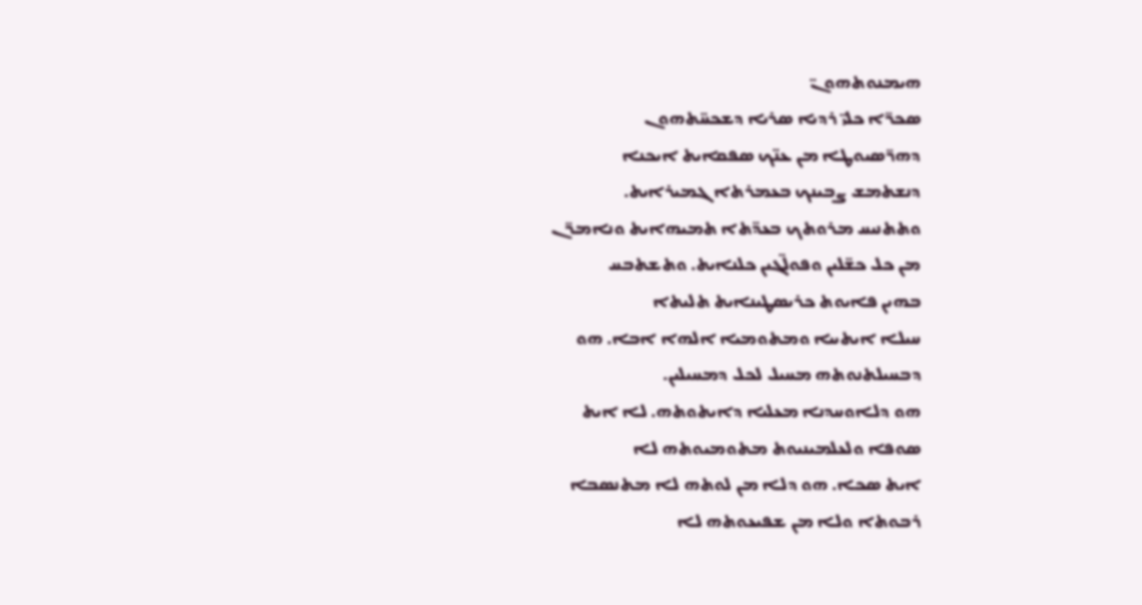ܗܝܡܢܘܬܗܘܢ̈
ܣܟܪ̈ܐ ܟܠܝ̈ ܪܕܝܐ ܣܪܝܐ ܕܫܟܚ̈ܬܗܘܢ
ܕܗܪ̈ܣܝܘܛܐ ܡܢ ܥܢ̈ܟ ܣܦܩܐܝܬ ܐܝܟܢܐ
ܕܢܫܬܡܫ ܨܒܝܢܟ ܒܥܡܪܬܐ ܓܡܝܪܐܝܬ.
ܘܬܬܢܝܚ ܡܪܘܬܟ ܒܥܕ̈ܬܐ ܬܡܝܗܐܝܬ ܘܢܐܡܪ̈ܢ
ܡܢ ܟܠ ܟܫ̈ܠܝܢ ܘܦܘܠ̈ܓܝܢ ܟܠܢܐܝܬ. ܘܬܫܬܒܚ
ܒܗܝܢ ܦܐܝܘܬ ܟܪܝܣܛܝܢܐܝܬ ܬܠܝܬܐ
ܚܝܠܐ ܐܝܬܝܝܐ ܘܡܬܘܡܝܐ ܐܠܗܐ ܐܒܐ. ܗܘ
ܕܒܚܝܠܬܢܘܬܗ ܡܚܝܠ ܠܟܠ ܕܡܚܝܠܝܢ.
ܗܘ ܕܠܐܘܚܕܢܐ ܡܥܠܝܐ ܕܐܝܬܘܬܗ. ܠܐ ܐܝܬ
ܣܘܦܐ ܘܠܥܠܡܝܢܝܘܬ ܡܬܘܡܝܘܬܗ ܠܐ
ܐܝܬ ܣܟܐ. ܗܘ ܕܠܐ ܡܢ ܠܘܬܗ ܠܐ ܡܬܢܣܒܐ
ܪܒܘܬܐ ܘܠܐ ܡܢ ܫܦܝܥܘܬܗ ܠܐ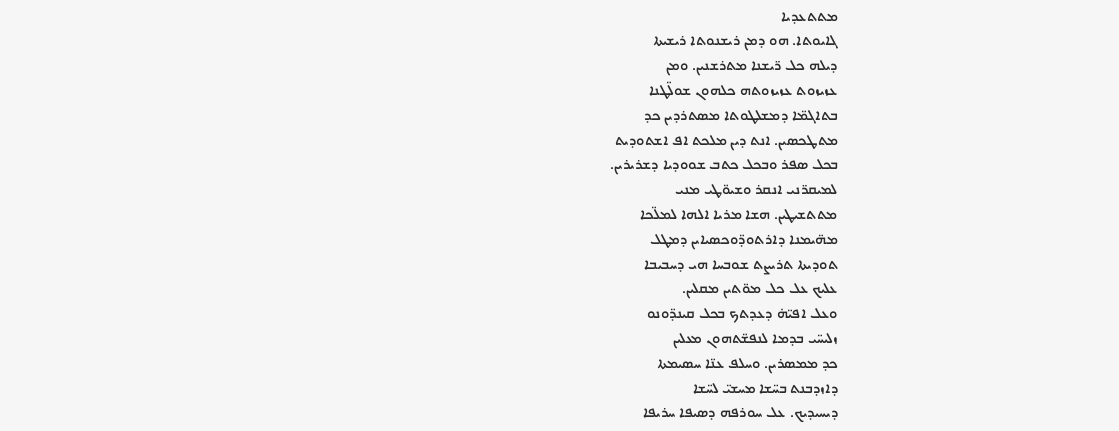ܡܬܬܥܕܝܐ
ܓܐܝܘܬܐ. ܗܘ ܕܡܢ ܪܝܫܢܘܬܐ ܪܝܫܝܬܐ
ܕܝܠܗ ܟܠ ܪ̈ܝܫܢܐ ܡܬܪܫܢܝܢ. ܘܡܢ
ܥܙܝܙܘܬ ܥܙܝܙܘܬܗ ܟܠܗܘܢ ܫܘܠ̈ܛܢܐ
ܒܬܐܓܡ̈ܐ ܕܡܫܠܛܘܬܐ ܡܣܬܪܕܝܢ ܟܕ
ܡܬܛܟܣܝܢ. ܐܢܬ ܕܝܢ ܡܠܟܬ ܐܦ ܐܫܬܘܕܝܬ
ܒܟܠ ܣܦܪ ܘܒܟܠ ܟܬܒ ܫܘܘܕܝܐ ܕܫܪܝܪܝܢ.
ܠܡܝܩܪ̈ܢܝ ܐܢܩܪ ܘܫܝܘ̈ܛܝ ܡܢܝ
ܡܬܬܫܝܛܝܢ. ܗܫܐ ܡܪܝܐ ܐܠܗܐ ܠܡܠ̈ܟܐ
ܡܗ̈ܝܡܢܐ ܕܐܪܬܘܕ̈ܘܟܣܝܐܝܢ ܕܡܛܠ
ܬܘܕܝܬܐ ܬܪܝܨܬ ܫܘܒܚܐ ܗܝ ܕܚܒܝܒܐ
ܥܠܝܟ ܥܠ ܟܠ ܡܘ̈ܬܝܢ ܡܩܠܝܢ.
ܘܥܠ ܐܦܝ̈ܗ̇ ܕܥܕܬܟ ܒܟܠ ܩܝܢܕ̈ܘܢܘ
ܙܠܝܚ̈ܝ ܒܕܡܐ ܠܢܦܫ̈ܬܗܘܢ ܡܥܠܝܢ
ܟܕ ܡܡܣܪܝܢ. ܘܚܠܦ ܥܢ̈ܐ ܚܣܝܡܬܐ
ܕܐܙܕܒܢܬ ܒܚ̈ܫܐ ܡܚܫܝ̈ ܠܚ̈ܫܐ
ܕܝܚܝܕܝܟ. ܥܠ ܚܘܪܦܗ ܕܣܝܦܐ ܚܪܝܦܐ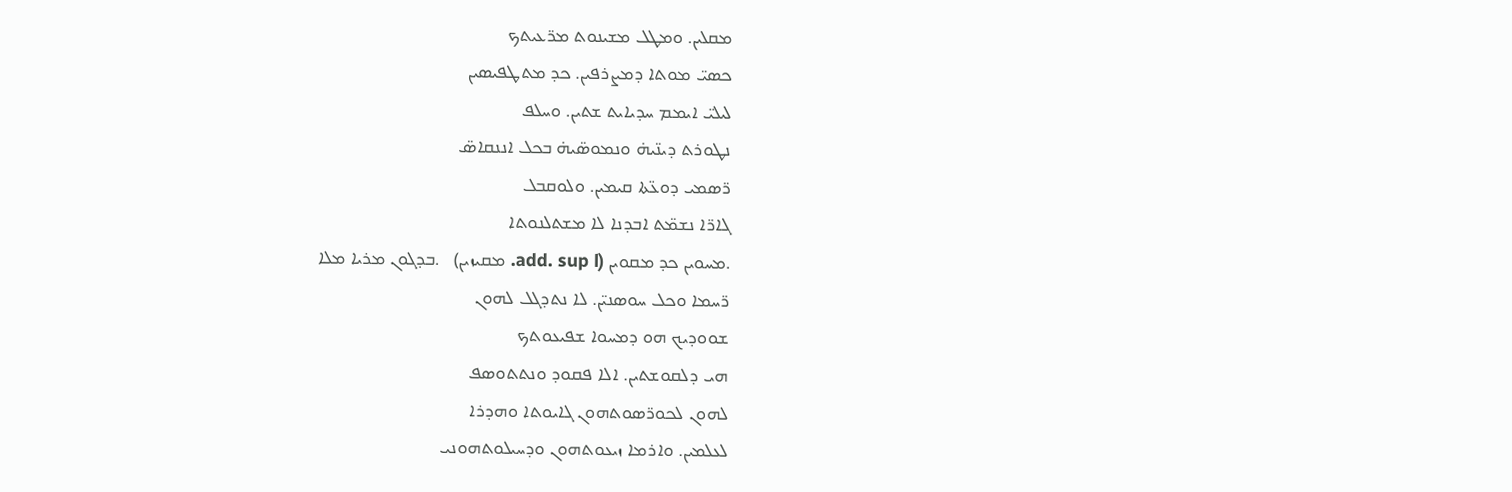ܡܩܠܝܢ. ܘܡܛܠ ܡܫܝܢܘܬ ܡܪ̈ܥܝܬܟ
ܟܣܝ̈ ܡܘܬܐ ܕܡܨܪܦܝܢ. ܟܕ ܡܬܛܦܝܣܝܢ
ܠܝܠܝ̈ ܐܝܡܡ ܚܕܝܐܝܬ ܫܬܝܢ. ܘܚܠܦ
ܢܛܘܪܬ ܕܝܢ̈ܝܗ̇ ܘܢܡܘܣ̈ܝܗ̇ ܒܟܠ ܐܢܢܩܐܣ̈
ܪ̈ܣܡܝ ܕܘܥ̈ܬܐ ܩܝܡܝܢ. ܘܠܘܩܒܠ
ܓܐܪ̈ܐ ܢܫܡ̈ܬ ܐܒܕܢܐ ܠܐ ܡܫܬܠܢܘܬܐ
.ܡܚܘܝܢ ܟܕ ܡܩܘܝܢ (add. sup l. ܡܩܝܙܝܢ)   .ܒܕܓܘܢ ܡܪܝܐ ܡܠܐ
ܪ̈ܚܡܐ ܘܟܠ ܚܘܣܢܝ̈ܢ. ܠܐ ܢܬܕܓܠ ܠܗܘܢ
ܫܘܘܕܝܟ ܗܘ ܕܡܚܘܐ ܫܦܝܥܘܬܟ
ܗܝ ܕܠܩܘܫܬܝܢ. ܐܠܐ ܦܩܘܕ ܘܢܬܬܘܣܦ
ܠܗܘܢ ܠܟܘܪ̈ܣܘܬܗܘܢ ܓܐܝܘܬܐ ܘܗܕܪܐ
ܠܥܠܡܝܢ. ܘܐܪܡܐ ܙܝܥܘܬܗܘܢ ܘܕܚܝܠܘܬܗܘܢܝ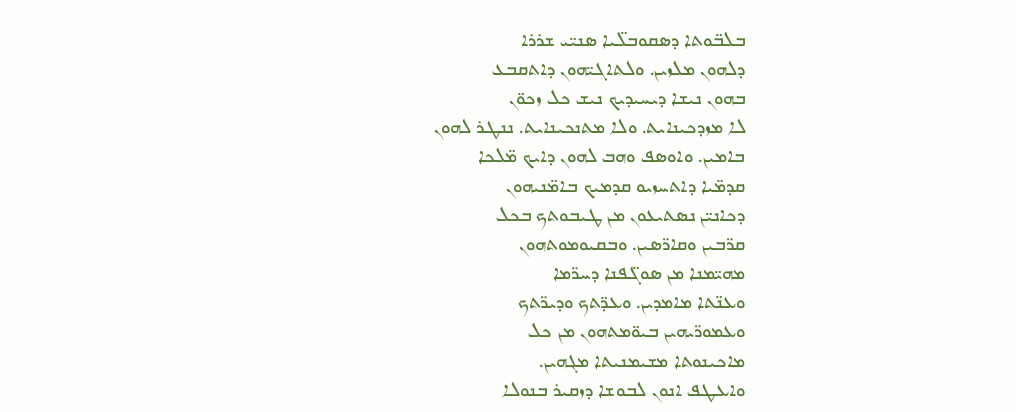ܒܠܒ̈ܘܬܐ ܕܣܩܘܒܠ̈ܝܐ ܣܢܝ̈ܝ ܫܪܪܐ
ܕܠܗܘܢ ܡܠܙܝܢ. ܘܠܬܐܓܝ̈ܗܘܢ ܕܐܬܩܒܥ
ܒܗܘܢ ܢܝܫܐ ܕܝܚܝܕܝܟ ܢܝܫ ܟܠ ܙܟܘ̈ܢ
ܠܐ ܡܙܕܟܝܢܐܝܬ. ܘܠܐ ܡܬܢܟܝܢܐܝܬ. ܢܢܛܪ ܠܗܘܢ
ܒܐܡܝܢ. ܘܐܘܣܦ ܘܗܒ ܠܗܘܢ ܕܐܝܟ ܡ̈ܠܟܐ
ܩܕܡ̈ܝܐ ܕܐܬܚܙܝܘ ܩܕܡܝܟ ܒܐܡ̈ܢܝܗܘܢ
ܕܟܐܢܝ̈ܢ ܢܣܬܝܥܘܢ ܡܢ ܛܝܒܘܬܟ ܒܟܠ
ܩܪ̈ܒܝܢ ܘܩܐܪ̈ܣܝܢ. ܘܒܩܝܘܡܘܬܗܘܢ
ܡܗܝ̈ܡܢܐ ܡܢ ܣܘܓ̈ܦܢܐ ܕܚܪ̈ܡܐ
ܘܥܢ̈ܬܐ ܡܐܡܕܝܢ. ܘܥܕ̈ܬܟ ܘܕܝܪ̈ܬܟ
ܘܥܡܘܪ̈ܝܗܝܢ ܒܝܘ̈ܡܬܗܘܢ ܡܢ ܟܠ
ܡܐܟܝܢܘܬܐ ܡܫܝܡܢܝܬܐ ܡܓܗܝܢ.
ܘܐܥܛܦ ܐܢܘܢ ܠܒܘܫܐ ܕܙܩܝܪ ܒܢܘܠܐ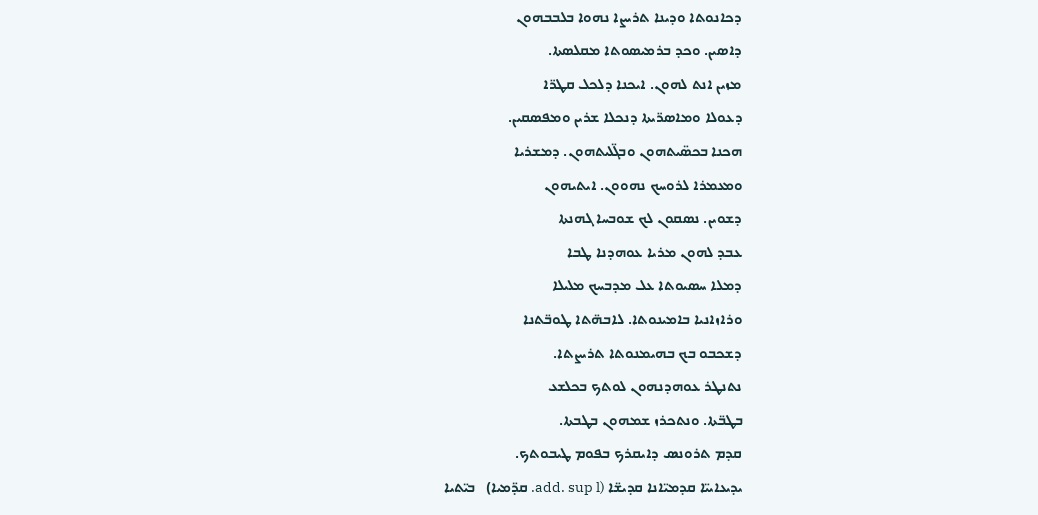ܕܟܐܢܘܬܐ ܘܕܝܢܐ ܬܪܝܨܐ ܢܗܘܐ ܒܠܒܒܗܘܢ
ܕܐܣܝܢ. ܘܟܕ ܒܪܡܝܣܘܬܐ ܡܩܠܣܬܐ.
ܡܙܝܢ ܐܢܬ ܠܗܘܢ. ܐܝܟܢܐ ܕܠܟܠ ܩܛܪ̈ܐ
ܕܥܘܠܐ ܘܡܐܣܪ̈ܝܬܐ ܕܢܟܠܐ ܫܪܝܢ ܘܡܦܣܩܝܢ.
ܗܟܢܐ ܒܟܣ̈ܝܬܗܘܢ ܘܒܓ̈ܠܝܬܗܘܢ. ܕܡܫܪܝܐ
ܘܡܥܡܪܐ ܠܪܘܚܟ ܢܗܘܘܢ. ܐܝܬܝܗܘܢ
ܕܫܘܝܢ. ܢܣܩܘܢ ܠܟ ܫܘܒܚܐ ܓܗܢܬܐ
ܥܒܕ ܠܗܘܢ ܡܪܝܐ ܥܘܗܕܢܐ ܛܒܐ
ܕܡܠܐ ܚܣܝܘܬܐ ܥܠ ܡܕܒܚܟ ܡܠܝܠܐ
ܘܪܐܙܐܢܝܐ ܒܐܡܝܢܘܬܐ. ܠܐܒܗ̈ܬܐ ܛܘܒ̈ܬܢܐ
ܕܫܟܒܘ ܒܟ ܒܗܝܡܢܘܬܐ ܬܪܝܨܬܐ.
ܢܬܢܛܪ ܥܘܗܕܢܗܘܢ ܠܘܬܟ ܒܟܠܫܥ
ܒܛܒ̈ܬܐ. ܘܢܬܟܪܙ ܫܡܗܘܢ ܒܛܒܬܐ.
ܩܕܡ ܬܪܘܢܣ ܕܐܝܩܪܟ ܒܦܘܡ ܛܝܒܘܬܟ.
ܝܕܝܥܐܝܝ̈ܐ ܩܕܡܝ̈ܐܢܐ ܩܕܝܫ̈ܐ (add. sup l. ܩܕ̈ܡܝܐ)   ܒܝ̈ܬܝܐ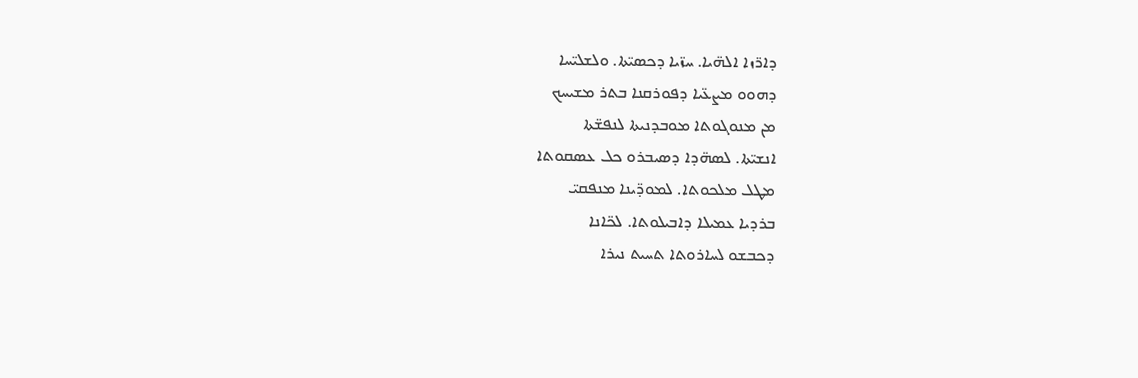ܕܐܪ̈ܙܐ ܐܠܗ̈ܝܐ. ܚܙ̈ܝܐ ܕܟܣܝ̈ܬܐ. ܘܠܫܠܝ̈ܚܐ
ܕܗܘܘ ܡܨܥ̈ܝܐ ܕܦܘܪܩܢܐ ܒܬܪ ܡܫܝܚܟ
ܡܢ ܡܢܘܓܘܬܐ ܡܘܒܕܢܝܬܐ ܠܢܦܫ̈ܬܐ
ܐܢܫܝ̈ܬܐ. ܠܣܗ̈ܕܐ ܕܣܝܒܪܘ ܟܠ ܥܣܩܘܬܐ
ܡܛܠ ܡܠܟܘܬܐ. ܠܡܘܕ̈ܝܢܐ ܡܢܦܩܝ̈
ܒܪܕܝܐ ܥܡܝܠܐ ܕܐܒܝܠܘܬܐ. ܠܟ̈ܐܢܐ
ܕܟܒܫܘ ܠܚܐܪܘܬܐ ܬܚܝܬ ܢܝܪܐ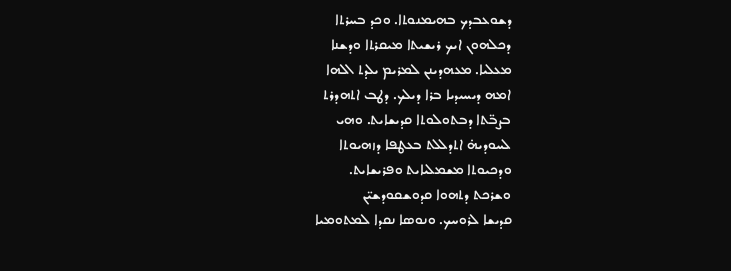ܕܫܘܥܒܕܟ ܒܗܝܡܢܘܬܐ. ܘܟܕ ܒܚܪܬܐ
ܕܟܠܗܘܢ ܐܝܟ ܪܝܫܝܬܐ ܡܝܩܪܬܐ ܘܕܫܢܐ
ܡܥܠܝܐ. ܡܥܗܕܝܢܢ ܠܡܪܝܡ ܝܠܕܬ ܐܠܗܐ
ܐܡܗ ܕܝܚܝܕܝܐ ܒܪܐ ܕܝܠܟ. ܕܛܒ ܐܬܗܕܪܬ
ܒܨܒ̈ܬܐ ܕܒܬܘܠܘܬܐ ܩܕܝܫܐܝܬ. ܘܗܝ
ܠܚܘܕܝܗ̇ ܐܬܕܠܠܬ ܒܥܛܦܐ ܕܙܗܝܘܬܐ
ܘܕܟܝܘܬܐ ܡܫܡܠܝܐܝܬ ܘܦܪܝܫܐܝܬ.
ܘܫܪܟܬ ܕܬܗܘܐ ܩܕܘܫܩܘܕܫܝ̈ܢ
ܩܕܝܫܐ ܠܪܘܚܟ. ܘܢܘܣܐ ܢܩܕܐ ܠܡܬܘܡܝܐ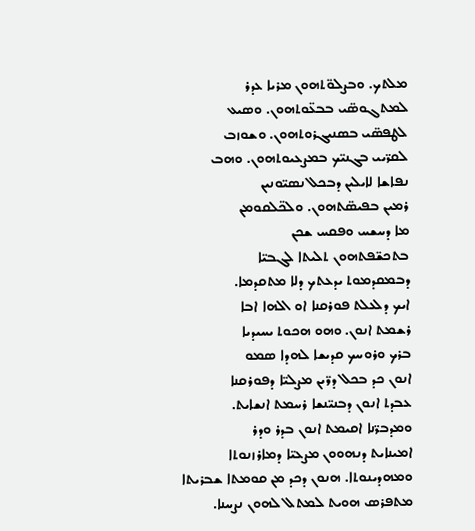ܡܠܬܟ. ܘܒܨܠܘ̈ܬܗܘܢ ܡܪܝܐ ܥܕܪ
ܠܡܬܓܘܣ̈ܝ ܒܒܥ̈ܘܬܗܘܢ. ܘܣܝܥ
ܠܛܦܣ̈ܝ ܒܣܢܝܓܪܘܬܗܘܢ. ܘܫܘܙܒ
ܠܩܪ̈ܝܝ ܒܓܢܝ̈ܟ ܒܡܨܥܝܘܬܗܘܢ. ܘܗܒ
ܢܦܐܫܐ ܠܐܝܠܝܢ ܕܒܟܠ ܢܣܝ̈ܘܢܝܢ
ܪܡܝܢ ܒܦܝܣ̈ܬܗܘܢ. ܘܠܟ̈ܠܩܘܡܢ
ܡܐ ܕܚܫܚ ܘܦܩܚ ܫܟܢ
ܒܬܟܫ̈ܦܬܗܘܢ ܬܠܝܬܐ ܠܓܒܝ̈ܐ
ܕܒܡܩܕܡܘܬ ܝܕܥܬܟ ܕܠܐ ܡܬܩܕܡܐ.
ܐܝܟ ܕܠܥܠܬ ܦܘܪܩܢܐ ܐܘ ܐܠܗܐ ܐܒܐ
ܪܫܡܬ ܐܢܘܢ. ܘܗܘ ܗܟܘܬ ܝܚܝܕܝܐ
ܒܪܟ ܘܪܘܚܟ ܩܕܝܫܐ ܠܗܕܐ ܣܡܘ
ܐܢܘܢ ܟܕ ܒܟܠ ܕܪ̈ܝܢ ܡܨܠܝ̈ܐ ܕܦܘܪܩܢܐ
ܥܒܕܬ ܐܢܘܢ ܕܒܢܝ̈ܢܫܐ ܪܚܡܬ ܐܢܫܐܝܬ.
ܘܡܕܒܪ̈ܢܐ ܐܩܝܡܬ ܐܢܘܢ ܒܕܪ ܘܕܪ
ܐܡܝܢܐܝܬ ܕܢܗܘܘܢ ܡܨܥܝ̈ܐ ܕܡܐܪܙܢܘܬܐ
ܘܡܗܕܝܢܘܬܐ. ܗܢܘܢ ܕܟܕ ܡܢ ܩܘܡܬܐ ܫܒܪܝܬܐ
ܡܬܦܪܣ ܗܘܝܬ ܠܡܬܠ ܠܗܘܢ ܢܨܚܢܐ.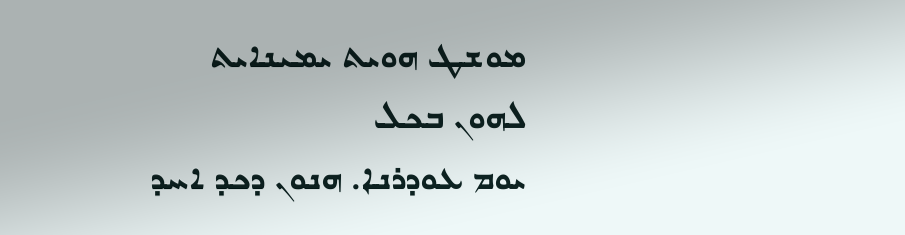ܡܘܫܛ ܗܘܝܬ ܝܡܝܢܐܝܬ ܠܗܘܢ ܒܟܠ
ܝܘܡ ܥܘܕܪܢܐ. ܗܢܘܢ ܕܟܕ ܐܚܕ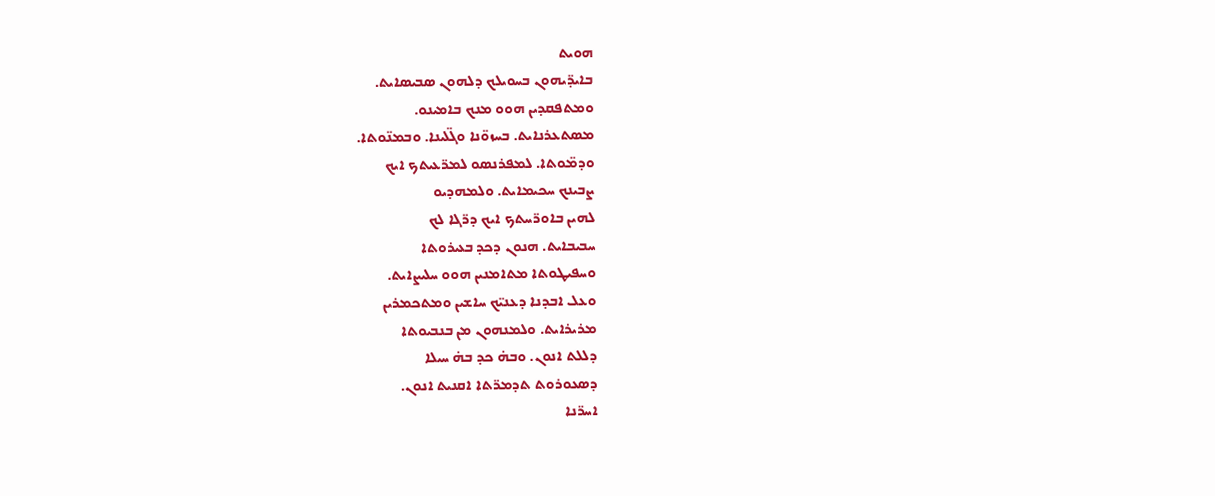ܗܘܝܬ
ܒܐܝܕ̈ܝܗܘܢ ܒܚܘܝܠܟ ܕܠܗܘܢ ܣܒܝܣܐܝܬ.
ܘܡܬܦܩܕܝܢ ܗܘܘ ܡܢܟ ܒܐܡܝܢܘ.
ܡܣܬܥܪܢܐܝܬ. ܒܚܙܘ̈ܢܐ ܘܓ̈ܠܝܢܐ. ܘܒܡܢ̈ܘܬܐ.
ܘܕܡ̈ܘܬܐ. ܠܡܦܪܢܣܘ ܠܡܪ̈ܥܝܬܟ ܐܝܟ
ܨܒܝܢܟ ܚܟܝܡܐܝܬ. ܘܠܡܗܕܝܘ
ܠܗܝܢ ܒܐܘܪ̈ܚܬܟ ܐܝܟ ܕܪ̈ܓܐ ܠܟ
ܚܒܝܒܐܝܬ. ܗܢܘܢ ܕܟܕ ܒܥܝܪܘܬܐ
ܘܚܦܝܛܘܬܐ ܡܬܐܡܢܝܢ ܗܘܘ ܚܠܝܨܐܝܬ.
ܘܥܠ ܐܒܕܢܐ ܕܥܢܝ̈ܟ ܚܐܫܝܢ ܘܡܬܟܡܪܝܢ
ܡܪܝܪܐܝܬ. ܘܠܡܢܗܘܢ ܡܢ ܒܢܒܝܘܬܐ
ܕܠܠܬ ܐܢܘܢ. ܘܒܗ̇ ܟܕ ܒܗ̇ ܚܝܠܐ
ܕܣܥܘܪܘܬ ܬܕܡܪ̈ܬܐ ܐܩܢܝܬ ܐܢܘܢ.
ܐܚܪ̈ܢܐ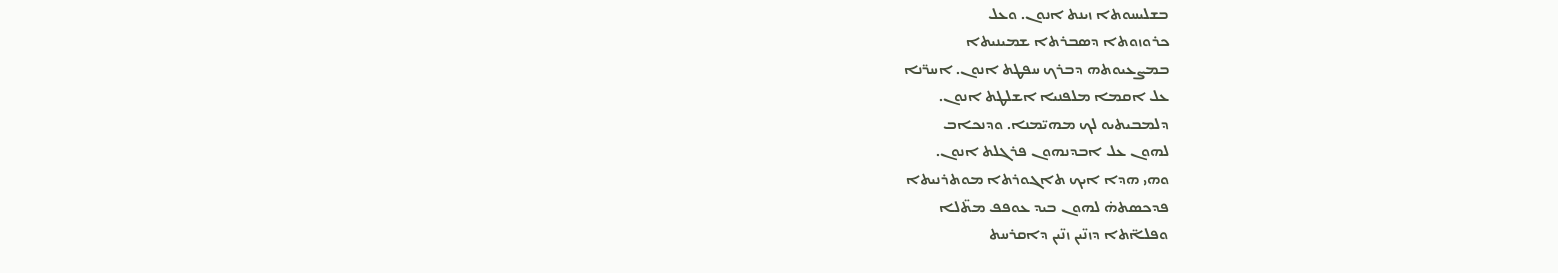ܒܫܠܝܚܘܬܐ ܙܝܢܬ ܐܢܘܢ. ܘܥܠ
ܟܪܘܙܘܬܐ ܕܣܒܪܬܐ ܫܡܝܢܝܬܐ
ܒܡܨܥܝܘܬܗ ܕܒܪܟ ܚܦܛܬ ܐܢܘܢ. ܐܚܪ̈ܢܐ
ܥܠ ܐܩܡܐ ܡܠܦܢܝܐ ܐܫܠܛܬ ܐܢܘܢ.
ܕܠܡܒܝܬܝܘ ܠܟ ܡܗܝ̈ܡܢܐ. ܘܕܢܟܐܒ
ܠܗܘܢ ܥܠ ܐܒܕܢܗܘܢ ܦܪܓܠܬ ܐܢܘܢ.
ܘܗܝ ܗܕܐ ܐܝܟ ܬܐܓܘܪܬܐ ܡܘܬܪܢܝܬܐ
ܦܕܟܣܬܗ̇ ܠܗܘܢ ܒܝܕ ܥܘܦܦ ܡܬ̈ܠܐ
ܘܦܠܐ̈ܬܐ ܕܙܢ̈ܝܢ ܙܢ̈ܝܢ ܕܐܩܪܚܬ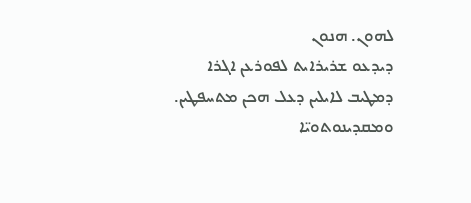ܠܗܘܢ. ܗܢܘܢ
ܕܝܕܥܘ ܫܪܝܪܐܝܬ ܠܦܘܪܥܢ ܐܓܪܐ
ܕܡܛܝܒ ܠܐܝܠܝܢ ܕܥܠ ܗܟܢ ܡܬܚܦܛܝܢ.
ܘܡܩܕܝܢܘܬܘܝ̈ܐ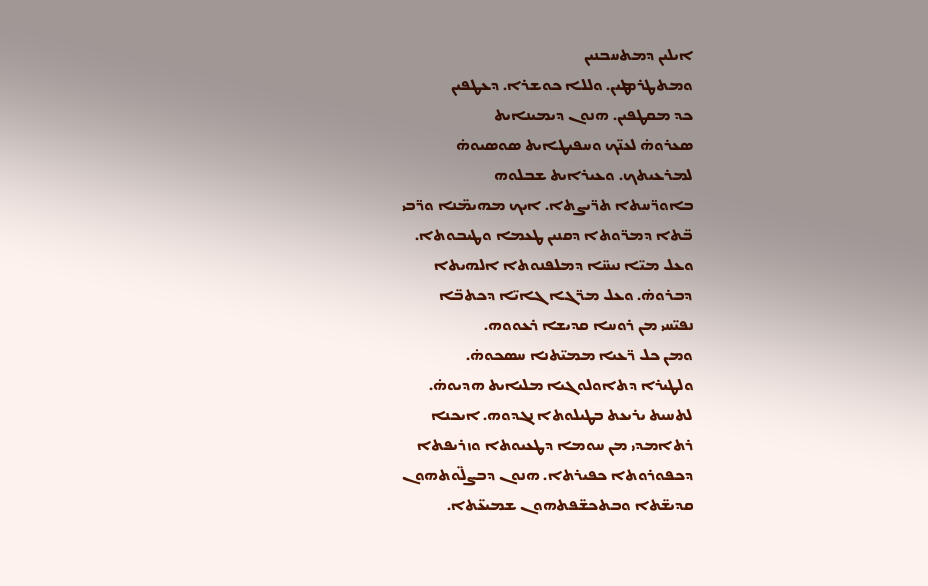ܐܝܠܝܢ ܕܡܬܚܒܢܝܢ
ܘܡܬܛܪܡܛܝܢ. ܘܠܠܐ ܟܘܫܪܐ. ܕܥܛܦܝܢ
ܟܕ ܡܩܛܦܝܢ. ܗܢܘܢ ܕܝܡܝܢܐܝܬ
ܣܥܪܘܗ̇ ܠܥܢ̈ܟ ܘܚܦܝܛܐܝܬ ܣܘܣܝܘܗ̇
ܠܡܪܥܝܬܟ. ܘܥܝܪܐܝܬ ܫܒܠܘܗ
ܒܐܘܪ̈ܚܬܐ ܬܪ̈ܝܨܬܐ. ܐܝܟ ܡܗܝܡ̈ܢܐ ܘܪ̈ܒܝ
ܒ̈ܬܐ ܕܡܪ̈ܘܬܐ ܕܩܢܝܢ ܛܥܡܐ ܘܛܝܒܘܬܐ.
ܘܥܠ ܡܝ̈ܐ ܢܝܚ̈ܐ ܕܡܠܦܢܘܬܐ ܐܠܗܝܬܐ
ܕܒܪܘܗ̇. ܘܥܠ ܡܪ̈ܓܐ ܓܐܝ̈ܐ ܕܟܬܒ̈ܐ
ܢܦܝ̈ܚܝ ܡܢ ܪܘܚܐ ܩܕܝܫܐ ܪܥܘܘܗ.
ܘܡܢ ܟܠ ܪ̈ܥܝܐ ܡܡܝ̈ܬܢܐ ܚܣܟܘܗ̇.
ܘܠܛܝܪܐ ܕܬܐܘܠܘܓܝܐ ܡܠܝܐܝܬ ܗܕܝܘܗ̇.
ܠܬܚܝܬ ܝܪܝܥܬ ܒܛܝܠܘܬܐ ܢܓܕܘܗ. ܐܝܟܢܐ
ܪܬܐܡܕܝ ܡܢ ܚܘܡܐ ܕܛܥܝܘܬܐ ܘܙܪܝܦܬܐ
ܕܟܦܘܪܘܬܐ ܟܦܝܪܬܐ. ܗܢܘܢ ܕܒܨܠ̈ܘܬܗܘܢ
ܩܕܝܫ̈ܬܐ ܘܒܬܟܫ̈ܦܬܗܘܢ ܫܡܝܥ̈ܬܐ.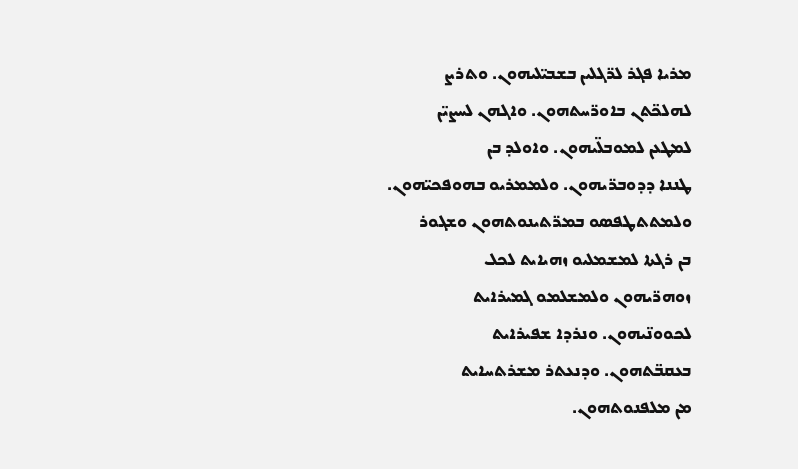ܡܪܝܐ ܦܓܪ ܠܪ̈ܓܠܝܢ ܒܫܒܝ̈ܠܝܗܘܢ. ܘܬܪܨ
ܠܗܠܟ̈ܬܢ ܒܐܘܪ̈ܚܬܗܘܢ. ܘܐܓܗܢ ܠܚܨܝ̈ܢ
ܠܡܛܥܢ ܠܡܘܒܠ̈ܝܗܘܢ. ܘܐܘܠܕ ܒܢ
ܛܢܢܐ ܕܕܘܒܪ̈ܝܗܘܢ. ܘܠܡܡܪܝܘ ܒܗܘܦܟܝ̈ܗܘܢ.
ܘܠܡܬܬܛܦܣܘ ܒܡܪ̈ܬܝܢܘܬܗܘܢ ܘܫܓܘܪ
ܒܢ ܪܓܬܐ ܠܡܫܡܠܝܘ ܙܗܝܐܝܬ ܠܟܠ
ܙܘܗܪ̈ܝܗܘܢ ܘܠܡܫܠܡܘ ܓܡܝܪܐܝܬ
ܠܟܘܘܢ̈ܝܗܘܢ. ܘܢܪܕܐ ܫܦܝܪܐܝܬ
ܒܥܩܒ̈ܬܗܘܢ. ܘܕܢܥܬܪ ܡܫܪܬܚܐܝܬ
ܡܢ ܡܠܦܢܘܬܗܘܢ.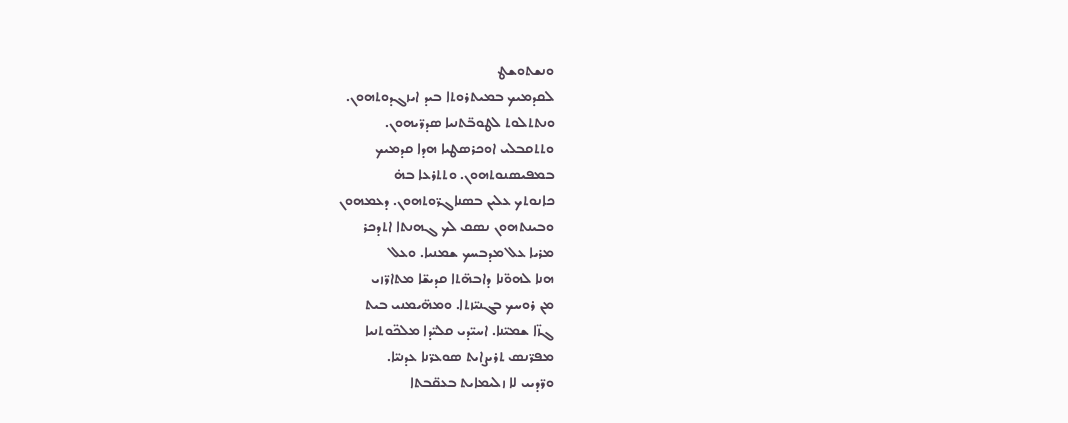ܘܢܫܬܘܫܛ
ܠܩܕܡܝܟ ܒܡܝܬܪܘܬܐ ܒܝܕ ܐܝܙܓܕܘܬܗܘܢ.
ܘܢܬܬܠܘܬ ܠܛܘܒ̈ܬܢܝܐ ܣܕܪ̈ܝܗܘܢ.
ܘܬܬܩܒܠܝ ܐܘܟܪܣܛܝܐ ܗܕܐ ܩܕܡܝܟ
ܒܡܦܝܣܢܘܬܗܘܢ. ܘܬܬܪܥܐ ܒܗ̇
ܟܐܢܘܬܟ ܥܠܝܢ ܒܣܢܐܓܪ̈ܘܬܗܘܢ. ܕܥܡܗܘܢ
ܘܒܝܢܬܗܘܢ ܢܣܩ ܠܟ ܓܗܢܬܐ ܐܬܕܟܪ
ܡܪܝܐ ܥܠ ܡܕܒܚܟ ܫܡܢܝܐ. ܘܥܠ
ܗܢܐ ܠܗܘ̈ܢܐ ܕܐܒܗ̈ܬܐ ܩܕܝܫ̈ܐ ܡܬܐܪ̈ܙܝ
ܡܢ ܪܘܚܟ ܒܓܢܝ̈ܙܬܐ. ܘܡܗ̈ܝܡܢܝ ܒܝܬ
ܓܙ̈ܐ ܫܡܝ̈ܢܐ. ܐܚܝ̈ܕܝ ܩܠܝ̈ܕܐ ܡܠܟ̈ܘܬܢܝܐ
ܡܦܪ̈ܢܣ ܬܪܝܨܐܝܬ ܣܘܥܪ̈ܢܐ ܥܕܢܝ̈ܐ.
ܘܪ̈ܕܝܝ ܠܐ ܙܠܝܡܐܝܬ ܒܥܩ̈ܒܬܐ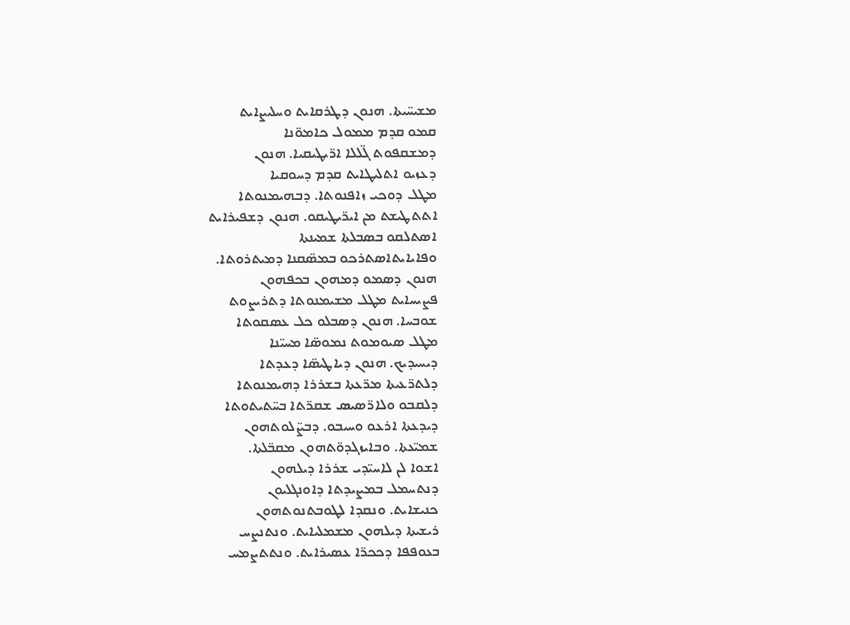ܡܫܝܚ̈ܝܬܐ. ܗܢܘܢ ܕܛܪܩܐܝܬ ܘܚܠܝܨܐܝܬ
ܩܡܘ ܩܕܡ ܡܡܘܠ ܟܐܡܘ̈ܢܐ
ܕܡܫܩܦܘܬ ܓ̈ܠܠܐ ܐܪ̈ܝܛܝܩܝܐ. ܗܢܘܢ
ܕܥܙܝܘ ܐܬܠܝܛܐܝܬ ܩܕܡ ܕܚܘܩܝܐ
ܡܛܠ ܕܘܟܝ ܙܐܦܢܘܬܐ. ܕܒܗܝܡܢܘܬܐ
ܐܬܬܛܝܫܬ ܡܢ ܐܝܪ̈ܝܛܝܩܘ. ܗܢܘܢ ܕܫܦܝܪܐܝܬ
ܐܣܬܠܩܘ ܒܣܒܠܬܐ ܫܡܝܢܬܐ
ܘܦܐܝܐܝܬܐܣܬܪܟܘ ܒܡܣ̈ܩܢܐ ܕܡܝܬܪܘܬܐ.
ܗܢܘܢ ܕܣܡܘ ܕܡܗܘܢ ܒܟܦܗܘܢ
ܦܨܝܚܐܝܬ ܡܛܠ ܡܫܝܡܢܘܬܐ ܕܬܪܝܨܘܬ
ܫܘܒܚܐ. ܗܢܘܢ ܕܣܒܠܘ ܟܠ ܥܣܩܘܬܐ
ܡܛܠ ܣܝܘܡܘܬ ܢܡܘܣ̈ܐ ܡܚܝ̈ܢܐ
ܕܝܚܝܕܝܟ. ܗܢܘܢ ܕܝܐܛܝܣ̈ܐ ܕܥܕܬܐ
ܕܠܬܪ̈ܥܝܬܐ ܡܪ̈ܥܬܐ ܒܫܪܪܐ ܕܗܝܡܢܘܬܐ
ܕܠܩܒܘ ܘܠܐܪ̈ܣܝܣ ܫܩܪ̈ܬܐ ܒܚ̈ܬܝܬܘܬܐ
ܕܝܕܥܬܐ ܐܪܥܘ ܘܚܝܒܘ. ܕܒܨ̈ܠܘܬܗܘܢ
ܫܡܝ̈ܥܬܐ. ܘܒܐܝܙܓܕܘ̈ܬܗܘܢ ܡܩܒ̈ܠܬܐ.
ܐܫܘܐ ܠܢ ܠܐܚܝ̈ܕܝ ܫܪܪܐ ܕܝܠܗܘܢ
ܕܢܬܚܡܠ ܒܡܨܝܕܬܐ ܕܐܘܢܓܠܝܘܢ
ܟܢܝܫܐܝܬ. ܘܢܩܕܐ ܠܛܘܒܬܢܘܬܗܘܢ
ܪܝܫܝܬܐ ܕܝܠܗܘܢ ܡܫܡܠܝܐܝܬ. ܘܢܬܢܨܚ
ܒܥܘܦܦܐ ܕܟܟܪ̈ܐ ܥܣܝܪܐܝܬ. ܘܢܬܬܨܡܚ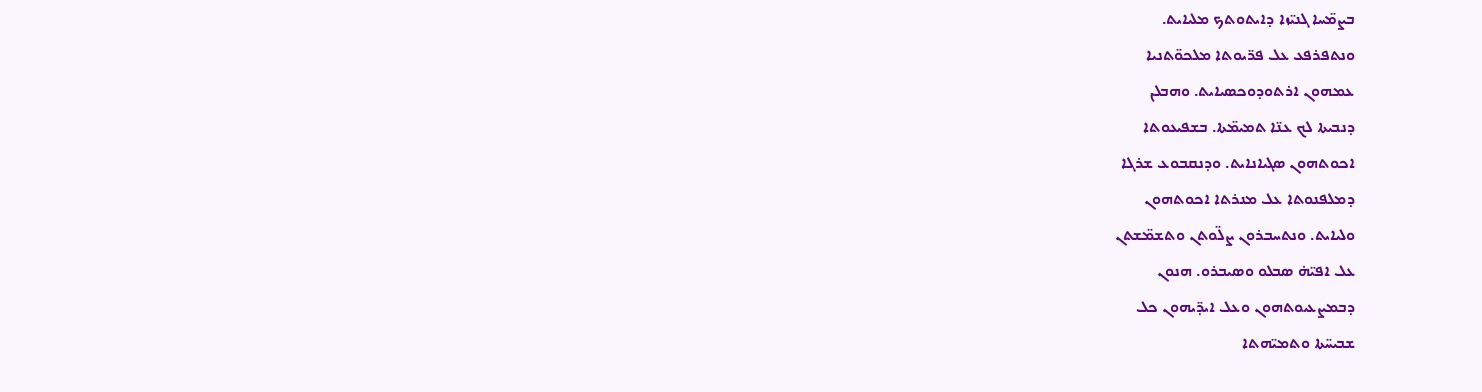ܒܨܡ̈ܚܐ ܓܢܝ̈ܙܐ ܕܐܝܬܘܬܟ ܡܠܝܐܝܬ.
ܘܢܬܦܪܦܥ ܥܠ ܦܪ̈ܝܘܬܐ ܡܠܟܘ̈ܬܢܝܐ
ܥܡܗܘܢ ܐܪܬܘܕܘܟܣܝܐܝܬ. ܘܗܒܠܢ
ܕܢܒܝܬܐ ܠܟ ܥܢ̈ܐ ܬܡܝܡ̈ܬܐ. ܒܫܦܝܥܘܬܐ
ܐܟܘܬܗܘܢ ܣܓܝܐܢܐܝܬ. ܘܕܢܩܒܘܥ ܫܪܓܐ
ܕܡܠܦܢܘܬܐ ܥܠ ܡܢܪܬܐ ܐܟܘܬܗܘܢ
ܘܠܝܐܝܬ. ܘܢܬܚܒܪܘܢ ܨܠ̈ܘܬܢ ܘܬܫܡ̈ܫܬܢ
ܥܠ ܐܦܝ̈ܗ̇ ܣܒܠܘ ܘܣܝܒܪܘ. ܗܢܘܢ
ܕܒܡܨܥܝܘܬܗܘܢ ܘܥܠ ܐܝܕ̈ܝܗܘܢ ܟܠ
ܫܒܝܚ̈ܬܐ ܘܬܡܝ̈ܗܬܐ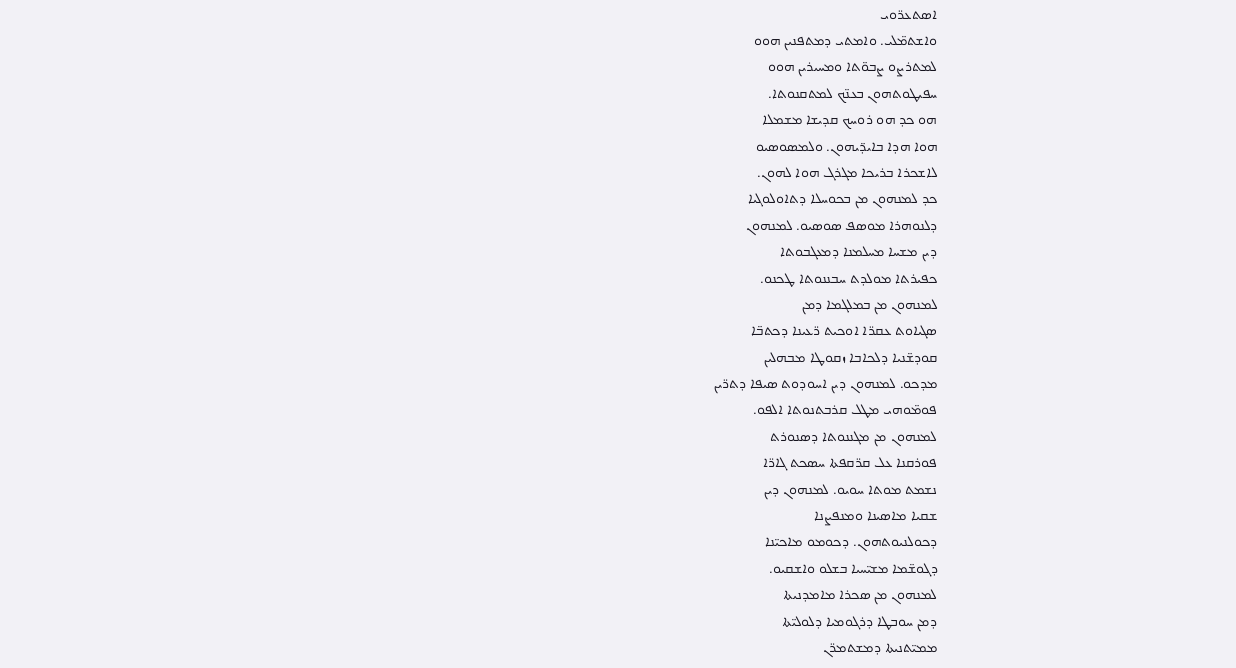ܐܣܬܥܪ̈ܘܝ
ܘܐܫܬܡ̈ܠܝ. ܘܐܡܬܝ ܕܡܬܦܢܝܢ ܗܘܘ
ܠܡܬܪܨܘ ܨܒܘ̈ܬܐ ܘܡܚܝܪܝܢ ܗܘܘ
ܚܦܝܛܘܬܗܘܢ ܒܥܢ̈ܟ ܠܡܬܩܢܘܬܐ.
ܗܘ ܟܕ ܗܘ ܪܘܚܟ ܩܕܝܫܐ ܡܫܡܠܐ
ܗܘܐ ܗܕܐ ܒܐܝܕ̈ܝܗܘܢ. ܘܠܡܣܘܣܝܘ
ܠܐܫܟܪܐ ܒܪܝܟܐ ܡܓܪܓ ܗܘܐ ܠܗܘܢ.
ܟܕ ܠܡܢܗܘܢ ܡܢ ܒܟܘܚܠܐ ܕܬܐܘܠܘܓܝܐ
ܕܠܢܘܗܪܐ ܡܘܣܦ ܣܘܣܝܘ. ܠܡܢܗܘܢ
ܕܝܢ ܡܫܚܐ ܡܚܠܡܢܐ ܕܡܥܓܒܘܬܐ
ܟܦܝܪܬܐ ܡܘܠܕܬ ܚܒܢܢܘܬܐ ܛܟܢܘ.
ܠܡܢܗܘܢ ܡܢ ܒܡܠܓܡܐ ܕܡܢ
ܣܓܝܐܘܬ ܥܩܪ̈ܐ ܐܘܟܝܬ ܪ̈ܥܝܢܐ ܕܟܬܒ̈ܐ
ܩܘܕܫ̈ܢܝܐ ܕܠܟܐܒܐ ܙܩܘܛܐ ܡܒܗܠܝܢ
ܡܕܟܘ. ܠܡܢܗܘܢ ܕܝܢ ܐܚܘܕܘܬ ܣܝܦܐ ܕܬܪ̈ܝܢ
ܦܘܡ̈ܘܗܝ ܡܛܠ ܩܪܒܬܢܘܬܐ ܐܠܦܘ.
ܠܡܢܗܘܢ ܡܢ ܡܓܢܢܘܬܐ ܕܣܢܘܪܬ
ܦܘܪܩܢܐ ܥܠ ܩܪ̈ܩܦܬܐ ܚܣܟܬ ܓܐܪ̈ܐ
ܢܫܡܬ ܡܘܬܐ ܚܘܝܘ. ܠܡܢܗܘܢ ܕܝܢ
ܫܩܝܐ ܡܐܣܝܢܐ ܘܡܢܦܨܢܐ
ܕܟܘܠܢܝܘܬܗܘܢ. ܕܟܘܡܘ ܡܐܟܝ̈ܢܐ
ܕܓܘܫ̈ܡܐ ܡܫܝ̈ܚܝܐ ܒܫܠܘ ܘܐܫܩܝܘ.
ܠܡܢܗܘܢ ܡܢ ܣܟܪܐ ܡܐܡܕܢܝܬܐ
ܕܡܢ ܚܘܒܛܐ ܕܪܓܘܡܝܐ ܕܠܘܠܝ̈ܬܐ
ܡܡܝ̈ܬܢܝܬܐ ܕܡܫܬܡܪ̈ܢ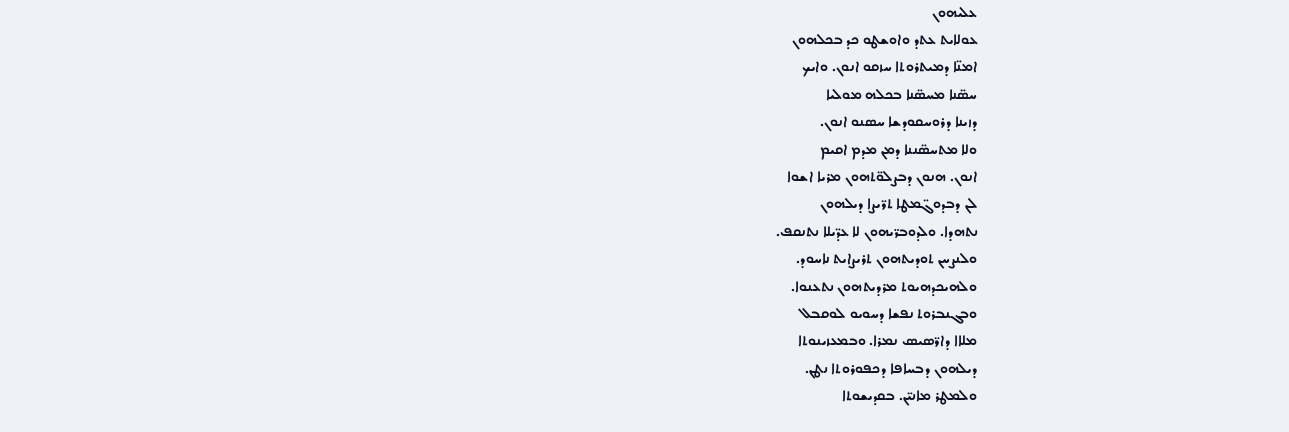ܥܠܝܗܘܢ
ܥܘܠܐܝܬ ܥܬܕ ܘܐܘܫܛܘ ܟܕ ܒܟܠܗܘܢ
ܐܡܢ̈ܐ ܕܡܝܬܪܘܬܐ ܚܙܩܘ ܐܢܘܢ. ܘܐܝܟ
ܚܣ̈ܢܐ ܡܚܣ̈ܢܐ ܒܟܠܗ ܡܘܠܝܐ
ܕܙܝܢܐ ܕܪܘܚܩܘܕܫܐ ܚܣܢܘ ܐܢܘܢ.
ܘܠܐ ܡܬܚܣ̈ܢܢܐ ܕܡܢ ܡܕܡ ܐܩܝܡ
ܐܢܘܢ. ܗܢܘܢ ܕܒܨܠܘ̈ܬܗܘܢ ܡܪܝܐ ܐܫܘܐ
ܠܢ ܕܒܕܘܓ̈ܡܛܐ ܬܪ̈ܝܨܐ ܕܝܠܗܘܢ
ܢܬܗܕܐ. ܘܠܕܘܒܪ̈ܝܗܘܢ ܠܐ ܥܕ̈ܝܠܐ ܢܬܢܩܦ.
ܘܠܢܨܚܢ ܬܘܕܝܬܗܘܢ ܬܪܝܨܐܝܬ ܢܐܚܘܕ.
ܘܠܗܝܟܕܗܝܘܬ ܡܪܕܝܬܗܘܢ ܢܬܥܢܘܐ.
ܘܒܓܢܒܪܘܬ ܢܦܫܐ ܕܚܘܝܘ ܠܘܩܒܠ
ܡܠܐܐ ܕܐܪ̈ܣܝܣ ܢܡܪܐ. ܘܒܡܥܙܝܢܘܬܐ
ܕܝܠܗܘܢ ܕܒܚܐܦܐ ܕܟܦܘܪܘܬܐ ܢܛܢ.
ܘܠܡܛܪ ܡܐܢܝ̈ܢ. ܒܩܕܝܫܘܬܐ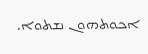ܐܟܘܬܗܘܢ ܢܫܬܘܐ.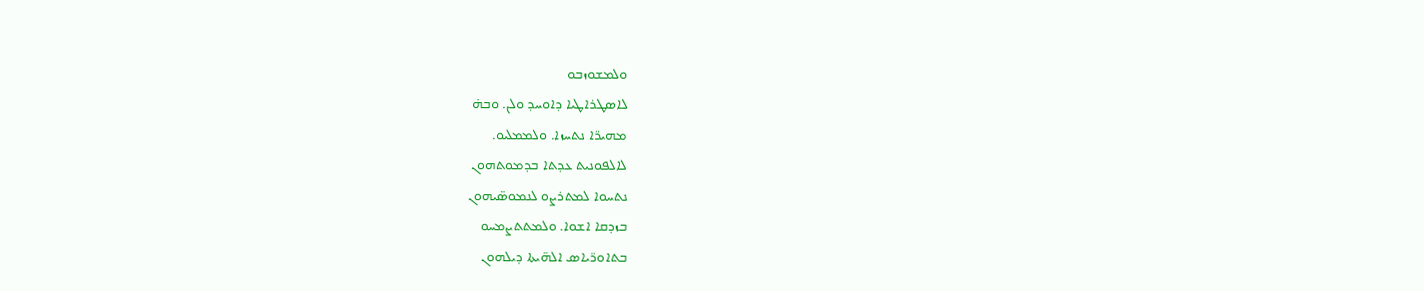ܘܠܡܫܘܙܒܘ
ܠܐܣܛܪܐܛܝܐ ܕܐܘܚܕ ܘܠܢ. ܘܒܗ̇
ܡܗܝܪ̈ܐ ܢܬܚܙܐ. ܘܠܡܡܠܝܘ.
ܠܐܠܦܘܢܝܬ ܥܕܬܐ ܒܕܡܘܬܗܘܢ
ܢܬܚܘܐ ܠܡܬܪܨܘ ܠܢܡܘܣ̈ܝܗܘܢ
ܒܙܕܩܐ ܐܫܘܐ. ܘܠܡܬܬܨܡܚܘ
ܒܬܐܘܪ̈ܝܐܣ ܐܠܗ̈ܝܬܐ ܕܝܠܗܘܢ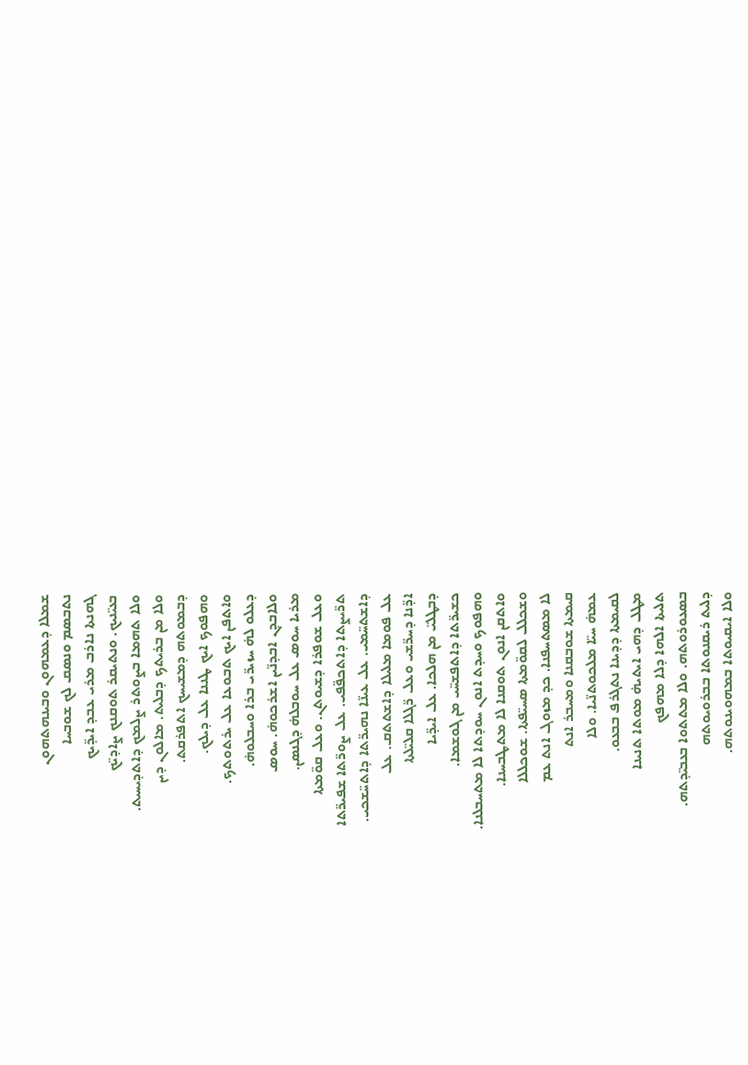ܫܡܠܐ ܕܥܡܗܘܢ ܘܒܝܢܗܬܗܘܢ
ܢܬܒܣܡ ܘܢܣܩ ܠܟ ܫܘܒܚܐ
ܓܗܢܬܐ ܢܐܪܒ ܡܪܝ ܥܒܕ ܐܝܕ̈ܝܟ
ܒܥܝ̈ܢܝܟ. ܘܢܬܝܩܪ ܬܘܩܢܟ ܨܐܕܝ̈ܟ
ܘܠܐ ܬܗܡܐ ܒܨܘܬܪ ܨܠܡܟ ܕܐܬܕܝܚܝܬ.
ܘܠܐ ܡܢ ܒܪܝܬܟ ܕܒܠܝܬ. ܡܐܠܘܢ ܕܝܢ
ܕܒܡܘܬܗ ܕܡܫܝܚܟ ܐܬܦܪܩܬ.
ܘܗܦܘܟ ܐܝܟ ܛܢܢܐ ܥܠ ܕܝܠܟ.
ܘܐܬܦܢ ܐܝܟ ܬܒܘܥܐ ܥܠ ܝܪܬܘܬܟ.
ܕܥܠܘ ܠܗ̇ ܚܙܝܪ̈ܝ ܒܪܐ ܘܚܒܠܘܗ̇.
ܘܠܐܒܕܢ ܐܒܕܢ̈ܝܢ ܐܫܪܟܘܗ̇. ܚܘܣ
ܡܪܝܐ ܚܘܣ ܥܠ ܚܘܒܠܗ̇ ܕܓܢܣܢ.
ܘܥܠ ܫܘܦܪܐ ܕܫܝܘܬܢ. ܘܥܠ ܩܘ̈ܡܬܐ
ܬܖ̈ܝܨܬܐ ܕܐܬܟܦ̈ܦܝ. ܥܠ ܨܘܪ̈ܬܐ ܫܦܝܪ̈ܬܐ
ܕܐܫܬܚ̈ܡܝ. ܥܠ ܥܝܢ̈ܐ ܢܗܝܪ̈ܬܐ ܕܐܬܚ̈ܫܟܝ.
ܥܠ ܦܘܡܐ ܡܠܝܠܐ ܕܐܫܬܬܩ. ܥܠ
ܐܕ̈ܢܐ ܕܚܪ̈ܫܝ ܘܥܠ ܪ̈ܓܠܐ ܩܠܝ̈ܠܬܐ
ܕܒܛܠܝ̈ ܡܢ ܗܠܟܐ. ܥܠ ܐܝܕ̈ܝܐ
ܟܫܝܪ̈ܬܐ ܕܐܬܦܫܚ̈ܝ ܡܢ ܓܘܫܡܐ.
ܘܗܦܘܟ ܘܚܕܬ ܐܢܘܢ ܚܘܕܬܐ ܠܐ ܡܬܚܒܠܢܐ.
ܘܐܬܩܢ ܐܢܘܢ ܬܘܩܢܐ ܠܐ ܡܬܛܒܚܢܐ.
ܘܫܟܠܠ ܠܩܘ̈ܡܬܐ ܣܚܝ̈ܦܬܐ. ܫܘܟܠܠܐ
ܠܐ ܡܣܬܚܦܢܐ. ܟܕ ܡܙܘܓ ܐܢܬ ܥܡ
ܩܝܡܬܐ ܫܘܒܩܢܐ ܘܡܚܒܪ ܐܢܬ
ܥܡܗ̇ ܚܝ̈ܐ ܡܠܟܘܬܢ̈ܝܐ. ܘܠܐ
ܠܩܝܡܬܐ ܕܕܝܢܐ ܢܬܓܪܦ ܒܒܥܘ.
ܡܛܠ ܕܗܝ ܐܝܬܝܗ̇ ܡܘܬܐ ܬܢܝܢܐ
ܬܠܝܬܐ ܐܠܗܐ ܕܠܐ ܡܗܦܟ
ܒܣܥܘܪܘܬܗ. ܘܠܐ ܡܬܬܘܐ ܒܥܒܝ̈ܕܬܗ.
ܕܠܝܬ ܪܝܩܢܘܬܐ ܒܒܪܘܝܘܬܗ
ܘܠܐ ܐܝܩܝܘܬܐ ܒܡܗܘܝܢܘܬܗ.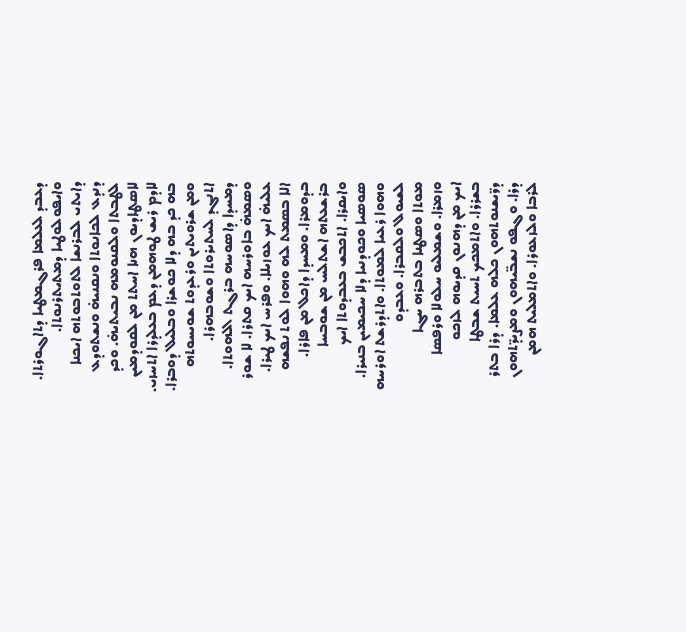ܕܥܒܕ ܠܥܠܡܐ ܦܪܓܡܛܝܐ ܕܬܐܓܘܪܬܐ.
ܘܐܝܦܘܠܘܛܝܐ ܕܡܬܝܬܪܢܘܬܐ.
ܕܐܝܬܝ ܠܒܪܢܫܐ ܠܬܘܬܒܘܬܗ ܐܝܟܢܐ
ܕܢܕܥ ܠܟܐܢܘܬܐ ܘܢܩܢܝܗ̇ ܘܢܫܬܘܕܥ
ܠܛܒܬܐ ܘܠܩܢܘܡܗ ܢܒܝܬܝܗ̇. ܘܟܕ
ܠܐܣܛܐܕܝܘܢ ܗܢܐ ܐܚܬܬ ܡܢ ܠܩܘܕܡܝܢ
ܠܐܕܡ ܪܝܫ ܛܘܗܡܢ ܕܥܡ ܒܥܠܕܪܐ ܐܬܚܙܝ.
ܒܗ ܟܕ ܒܗ ܕܠܐ ܟܘܫܪܐ ܘܒܠܝܠ ܕܘܒܪܐ.
ܘܡܢ ܫܪܘܝܬܝܢ ܘܪܥܕܘܬ ܫܘܝܚܘܬܗ
ܐܬܢܓܕ ܠܚܬܝܪܘܬܐ ܘܫܘܒܗܪܐ.
ܕܡܚܕܐ ܕܐܣܘܚܗ ܒܪܓܬ ܐܠܗܘܬܐ.
ܘܣܡܗ̇ ܒܐܘܪܚܗ ܐܝܟ ܩܬܪܐ. ܠܐ ܫܘܪ
ܥܠܝܗ̇ ܐܝܟ ܥܘܙܝܠܐ. ܘܦܪܚ ܐܝܟ ܛܝܪܐ.
ܐܠܐ ܒܣܡܬ ܠܗ ܘܗܘܐ ܠܘܬ ܢܦܫܗ
ܒܕܘܡܪܐ. ܘܡܚܕܐ ܕܐܟܠ ܡܢ ܦܐܪܐ.
ܒܪܫܥܬܗ ܐܫܬܠܚ ܡܢ ܫܘܒܚܐ
ܘܐܝܩܪܐ. ܐܬܟܒܫ ܒܥܒܕܘܬܐ ܐܝܟ
ܣܘܣܝܐ ܘܟܘܕܢܝܐ ܕܠܐ ܚܟܝܡܝܢ ܒܢܝܪܐ.
ܘܗܘܐ ܪܥܝܐ ܠܡܘܬܐ. ܘܐܬܕܪܫܬ ܐܘܪܚܗ
ܠܫܝܘܠ ܘܠܩܒܪܐ. ܘܥܒܕܘ
ܡܘܬܐ ܘܣܛܢܐ ܒܬܒܪܗ ܚܓܐ
ܘܙܡܪܐ. ܘܫܡܠܝܘ ܚܠܘܠܐ ܘܪܦܣܐ
ܐܝܟ ܡܢ ܕܗܢܘܢ ܩܕܝܘܗ ܠܙܟܘ
ܒܫܪܪܐ. ܘܐܬܡܟܟ ܬܚܝܬ ܫܒܛܐ
ܕܪ̈ܝܫܢܘܬܗܘܢ ܟܠܗ ܥܠܡܐ. ܕܪܐ ܒܬܪ
ܕܪܐ. ܘܓܦܘ ܢܫܒ̈ܝܗܘܢ ܘܡܨܝܕ̈ܬܗܘܢ
ܠܪܒܐ ܘܠܙܥܘܪܐ. ܘܐܬܡܠܝܬ ܗܡܢ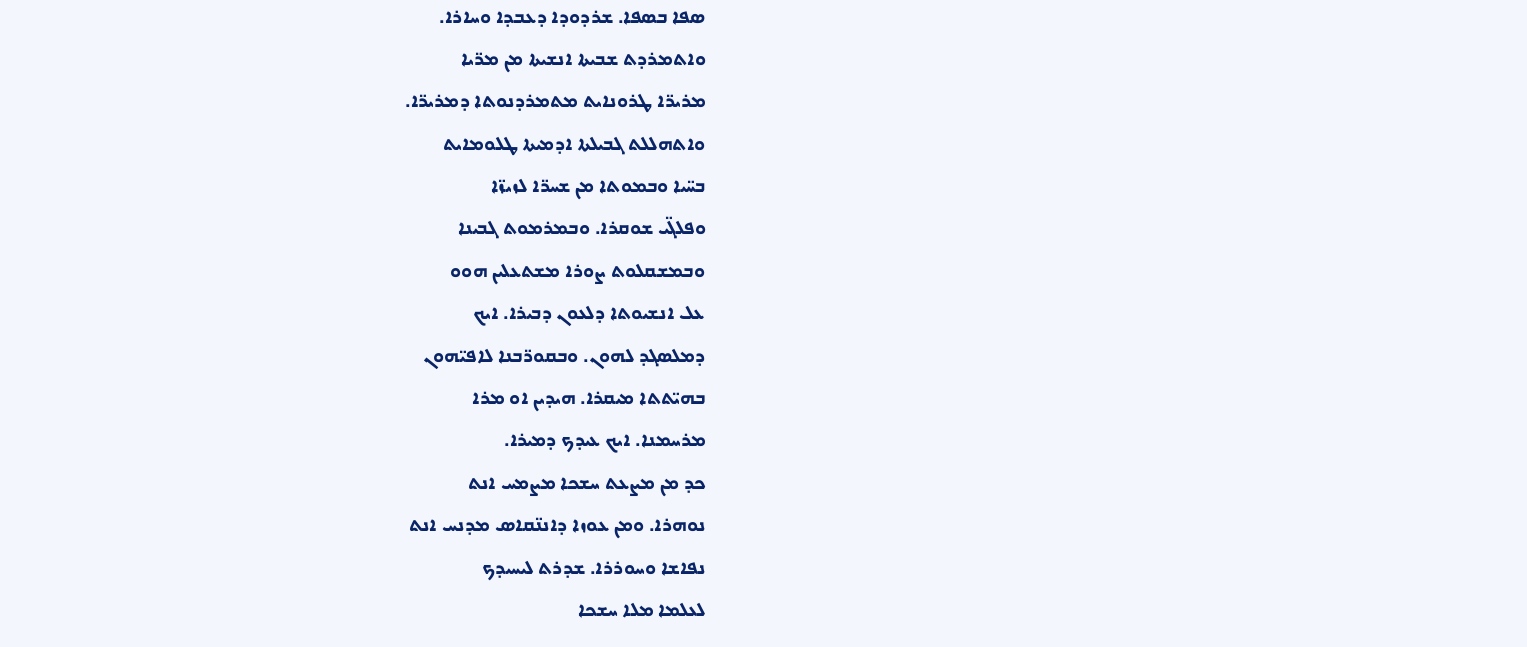ܣܦܐ ܒܣܦܐ. ܫܪܕܘܕܐ ܕܥܒܕܐ ܘܚܐܪܐ.
ܘܐܬܡܪܕܬ ܫܒܝܬܐ ܐܢܫܝܬܐ ܡܢ ܡܪ̈ܝܐ
ܡܪܝܪ̈ܐ ܛܪܘܢܐܝܬ ܡܬܡܪܕܢܘܬܐ ܕܡܪܝܪ̈ܐ.
ܘܐܬܗܠܠܬ ܓܒܝܠܬܐ ܐܕܡܝܬܐ ܛܠܘܡܐܝܬ
ܒܚ̈ܝܐ ܘܒܡܘܬܐ ܡܢ ܫܚܪ̈ܐ ܠܙܝܙ̈ܐ
ܘܦܠܓ̈ܝ ܫܘܩܪܐ. ܘܒܡܪܡܘܬ ܓܒܝܢܐ
ܘܒܡܫܩܠܘܬ ܨܘܪܐ ܡܫܬܥܠܝܢ ܗܘܘ
ܥܠ ܐܢܫܝܘܬܐ ܕܠܥܘܢ ܕܒܝܪܐ. ܐܝܟ
ܕܡܠܣܓܕ ܠܗܘܢ. ܘܒܩܘܪ̈ܒܢܐ ܠܐܦܝ̈ܗܘܢ
ܒܗܝ̈ܬܬܐ ܡܝܩܪܐ. ܗܝܕܝܢ ܐܘ ܡܪܐ
ܡܪܚܡܢܐ. ܐܝܟ ܥܝܕܟ ܕܡܝܪܐ.
ܟܕ ܡܢ ܡܨܥܬ ܚܫܟܐ ܡܨܡܚ ܐܢܬ
ܢܘܗܪܐ. ܘܡܢ ܥܘܙܐ ܕܐܢܢ̈ܩܐܣ ܡܕܢܚ ܐܢܬ
ܢܦܐܫܐ ܘܚܘܪܪܐ. ܫܕܪܬ ܠܝܚܝܕܟ
ܠܥܠܡܐ ܡܠܐ ܚܫܟܐ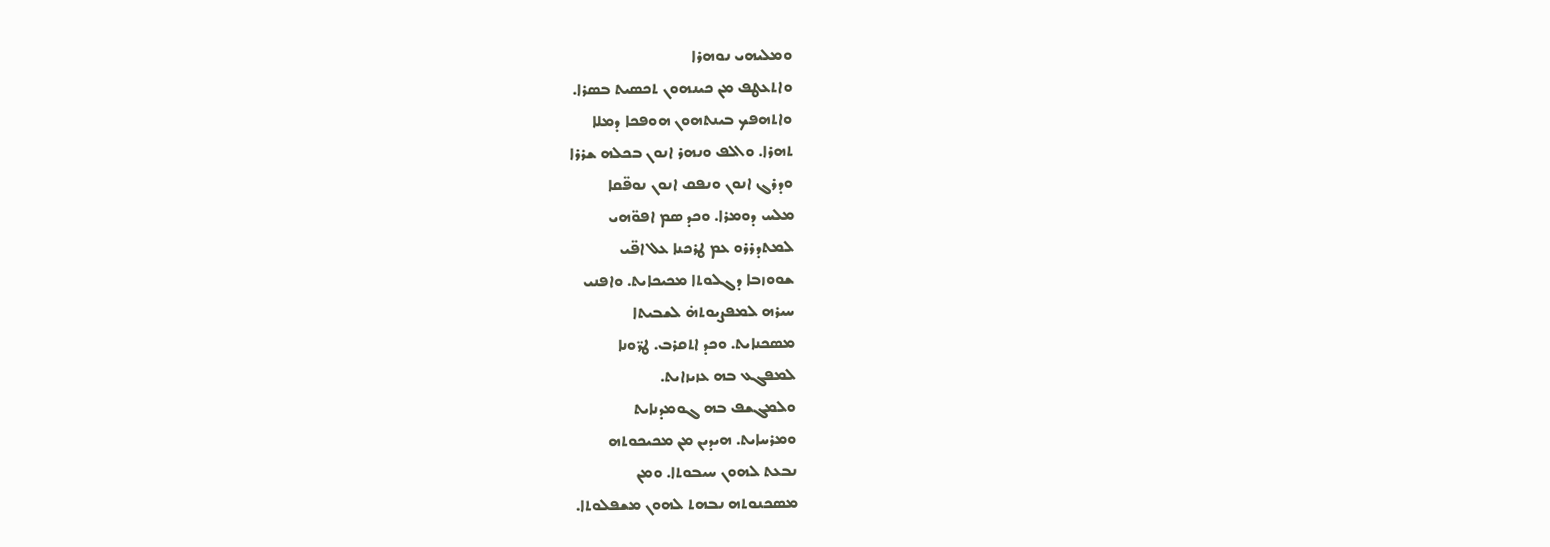ܘܡܠܝܗܝ ܢܘܗܪܐ
ܘܐܬܥܛܦ ܡܢ ܟܝܢܗܘܢ ܬܟܣܝܬ ܒܣܪܐ.
ܘܐܬܗܦܟ ܒܝܢܬܗܘܢ ܗܘܦܟܐ ܕܡܠܐ
ܬܗܪܐ. ܘܐܠܦ ܘܢܗܪ ܐܢܘܢ ܒܟܠܗ ܫܪܪܐ
ܘܕܪܓ ܐܢܘܢ ܘܢܦܩ ܐܢܘܢ ܢܘܦ̈ܩܐ
ܡܠܚ ܕܘܡܪܐ. ܘܟܕ ܣܡ ܐܦܘ̈ܗܝ
ܠܡܬܕܪܪܘ ܥܡ ܛܪܟܢܐ ܥܠ ܐܦ̈ܝ
ܫܘܘܙܒܐ ܕܓܠܘܬܐ ܡܟܝܟܐܝܬ. ܘܐܦܢܝ
ܚܝܪܗ ܠܡܦܨܝܘܬܗ̇ ܠܫܒܝܬܐ
ܡܣܟܢܐܝܬ. ܘܟܕ ܐܬܩܪܒ. ܛܪ̈ܘܢܐ
ܠܡܦܓܥ ܒܗ ܥܙܝܙܐܝܬ.
ܘܠܡܓܫܦ ܒܗ ܓܘܡܕܢܐܝܬ
ܘܡܪܚܐܝܬ. ܗܝܕܝܢ ܡܢ ܡܟܝܟܘܬܗ
ܢܒܥܬ ܠܗܘܢ ܚܝܒܘܬܐ. ܘܡܢ
ܡܣܟܢܘܬܗ ܢܒܗܬ ܠܗܘܢ ܡܫܦܠܘܬܐ.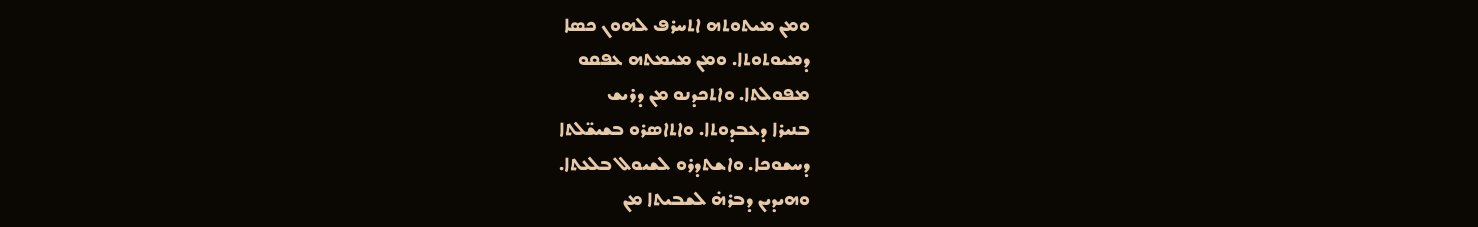ܘܡܢ ܡܝܬܘܬܗ ܐܬܚܪܦ ܠܗܘܢ ܟܣܐ
ܕܡܝܘܬܘܬܐ. ܘܡܢ ܡܝܡܬܗ ܥܦܩܘ
ܡܦܘܠܬܐ. ܘܐܬܟܕܢܘ ܡܢ ܕܪܝܫ
ܒܢܝܪܐ ܕܥܒܕܘܬܐ. ܘܐܬܐܣܪܘ ܒܫܝܫ̈ܠܬܐ
ܕܚܫܘܟܐ. ܘܐܫܬܕܪܘ ܠܫܝܘܠ ܒܠܥܬܐ.
ܘܗܝܕܝܢ ܕܒܪܗ̇ ܠܫܒܝܬܐ ܡܢ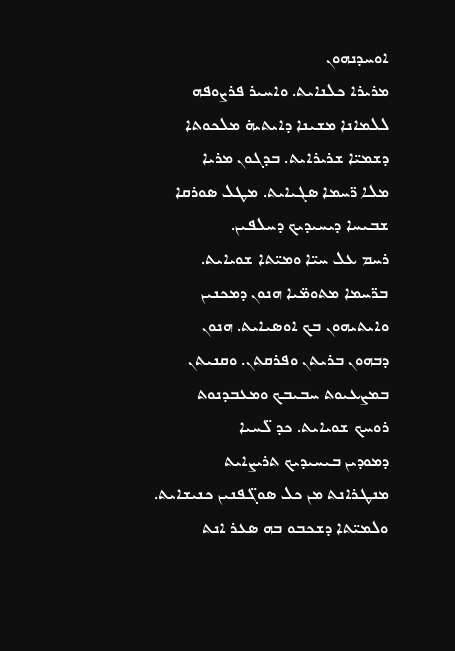ܐܘܚܕܢܗܘܢ
ܡܪܝܪܐ ܟܠܢܐܝܬ. ܘܐܚܝܪ ܦܪܨܘܦܗ
ܠܠܡܐܢܐ ܡܫܝܢܐ ܕܐܝܬܝܗ̇ ܡܠܟܘܬܐ
ܕܫܡܝ̈ܐ ܫܪܝܪܐܝܬ. ܒܕܓܘܢ ܡܪܝܐ
ܡܠܐ ܪ̈ܚܡܐ ܣܓܝܐܝܬ. ܡܛܠ ܣܘܪܩܐ
ܫܒܝܚܐ ܕܝܚܝܕܝܟ ܕܚܠܦܝܢ.
ܪܚܡ ܥܠ ܚܝ̈ܐ ܘܡܝ̈ܬܐ ܫܘܝܐܝܬ.
ܒܪ̈ܚܡܐ ܡܬܘܡ̈ܝܐ ܗܢܘܢ ܕܡܟܢܝܢ
ܘܐܝܬܝܗܘܢ ܒܟ ܐܘܣܝܐܝܬ. ܗܢܘܢ
ܕܒܗܘܢ ܒܪܝܬܢ ܘܦܪܩܬܢ. ܘܩܢܝܬܢ
ܒܡܨܥܝܘܬ ܚܒܝܒܟ ܘܡܥܒܕܢܘܬ
ܪܘܚܟ ܫܘܝܐܝܬ. ܟܕ ܠ̈ܚܝܐ
ܕܡܘܕܝܢ ܒܝܚܝܕܝܟ ܬܪܝܨܐܝܬ
ܡܢܛܪܐܢܬ ܡܢ ܟܠ ܣܘܓ̈ܦܢܝܢ ܟܢܝܫܐܝܬ.
ܘܠܡܝ̈ܬܐ ܕܫܟܒܘ ܒܗ ܣܥܪ ܐܢܬ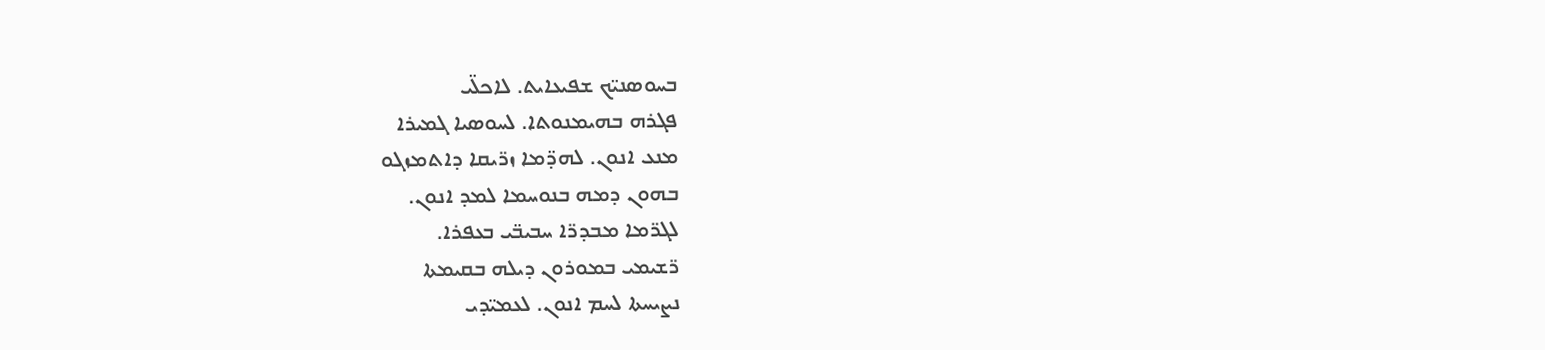ܒܚܘܣܢܝ̈ܟ ܫܦܝܥܐܝܬ. ܠܐܟܠ̈ܝ
ܦܓܪܗ ܒܗܝܡܢܘܬܐ. ܠܚܘܣܝܐ ܓܡܝܪܐ
ܡܢܥ ܐܢܘܢ. ܠܗܕ̈ܡܐ ܙܪ̈ܝܩܐ ܕܐܬܡܙܓܘ
ܒܗܘܢ ܕܡܗ ܒܢܘܚܡܐ ܠܡܕ ܐܢܘܢ.
ܠܓܪ̈ܡܐ ܡܒܕܪ̈ܐ ܚܒܝܒ̈ܝ ܒܥܦܪܐ.
ܪ̈ܫܝܡܝ ܒܡܘܪܘܢ ܕܝܠܗ ܒܩܝܡܬܐ
ܢܨܝܚܬܐ ܠܚܡ ܐܢܘܢ. ܠܥܡܝ̈ܕܝ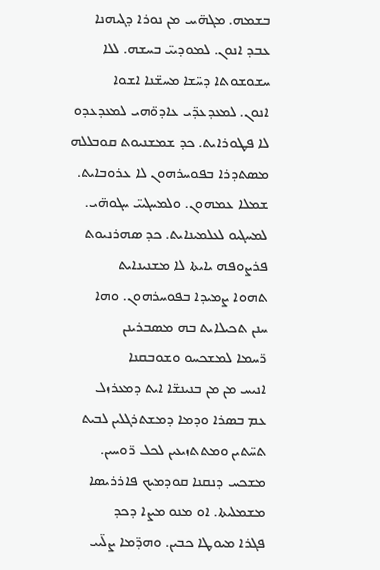ܒܫܡܗ. ܡܓܗ̈ܝܝ ܡܢ ܢܘܪܐ ܕܓܝܗܢܐ
ܥܒܕ ܐܢܘܢ. ܠܡܘܕܝܝ̈ ܒܚܫܗ. ܠܠܐ
ܚܫܘܫܘܬܐ ܕܚ̈ܫܐ ܡܚܫ̈ܢܐ ܐܫܘܐ
ܐܢܘܢ. ܠܡܥܕܥܕ̈ܝ ܥܐܕܘ̈ܗܝ ܠܡܥܕܥܕܘ
ܠܐ ܦܛܘܪܐܝܬ. ܟܕ ܫܡܫܢܝܘܬ ܩܘܒܠܠܗ
ܡܣܬܕܪܐ ܒܦܘܚܪܗܘܢ ܠܐ ܥܪܘܒܐܝܬ.
ܫܡܠܐ ܥܡܗܘܢ. ܘܠܡܚܓܝܝ̈ ܚܓܘܗ̈ܝ.
ܠܡܚܓܝܘ ܠܥܠܡܝܢܐܝܬ. ܟܕ ܣܗܪܢܝܘܬ
ܦܪܨܘܦܗ ܝܐܝܬܐ ܠܐ ܡܫܢܝܢܐܝܬ
ܬܗܘܐ ܨܡܝܕܐ ܒܦܘܚܪܗܘܢ. ܘܗܐ
ܚܢܢ ܬܟܝܠܐܝܬ ܒܗ ܡܣܒܪܝܢܢ
ܪ̈ܚܡܐ ܠܡܫܟܚܘ ܘܫܘܒܩܢܐ
ܐܢܝܚ ܡܢ ܡܢ ܒܢܝܢܫ̈ܐ ܐܝܬ ܕܡܥܪܙܠ
ܥܡ ܒܣܪܐ ܘܕܡܐ ܕܡܫܬܪܓܠܝܢ ܠܒܝܬ
ܬܚ̈ܬܝܢ ܘܡܬܬܙܝܥܝܢ ܠܟܠ ܪ̈ܘܚܝܢ.
ܡܫܟܚ ܕܢܩܢܐ ܩܘܕܡܝܟ ܦܐܪܪܝܣܐ
ܡܫܡܠܝܬܐ. ܐܘ ܡܢܘ ܡܨܐ ܕܟܕ
ܦܓܪܐ ܡܝܘܛܐ ܟܒܝܢ. ܘܗܕ̈ܡܐ ܨܠ̈ܝܝ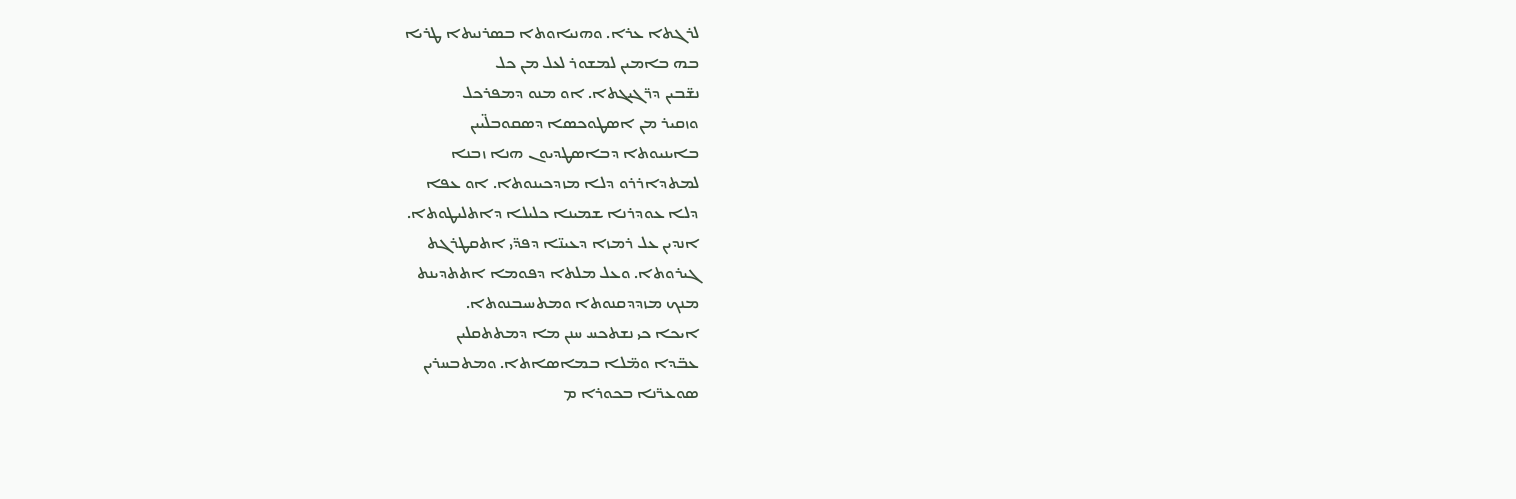ܠܪܓܬܐ ܥܪܐ. ܘܗܢܝܐܘܬܐ ܒܣܪܢܝܬܐ ܛܪܝܐ
ܒܗ ܒܐܡܝܢ ܠܡܫܘܪ ܠܥܠ ܡܢ ܟܠ
ܢܫ̈ܒܝܢ ܕܪ̈ܓܝܓܬܐ. ܐܘ ܡܢܘ ܕܡܦܪܟܠ
ܘܙܩܝܪ ܡܢ ܐܣܛܘܟܣܐ ܕܣܩܘܒܠ̈ܝܝܢ
ܒܐܝܢܝܘܬܐ ܕܒܐܣܛܕܝܘܢ ܗܢܐ ܙܒܢܐ
ܠܡܬܕܐܪܪܘ ܕܠܐ ܡܙܕܟܝܢܘܬܐ. ܐܘ ܥܦܐ
ܕܠܐ ܥܘܕܪܢܐ ܫܡܝܢܐ ܟܠܝܠܐ ܕܐܬܠܝܛܘܬܐ.
ܐܢܕܝܢ ܥܠ ܪܡܙܐ ܕܥܝܢ̈ܐ ܕܦܕ̈ܝ ܐܬܩܛܪܓܬ
ܓܝܪܘܬܐ. ܘܥܠ ܡܠܬܐ ܕܦܘܡܐ ܐܬܬܕܝܢܬ
ܡܢܟ ܡܙܕܕܩܢܘܬܐ ܘܡܬܚܝܒܢܘܬܐ.
ܐܝܟܐ ܟܝ ܢܫܬܟܚ ܚܢܢ ܡܐ ܕܡܬܬܩܠܝܢ
ܥܒ̈ܕܐ ܘܡ̈ܠܐ ܒܡܐܣܐܬܐ. ܘܡܬܒܚܪܝܢ
ܣܘܥܪ̈ܢܐ ܒܟܘܪܐ ܡ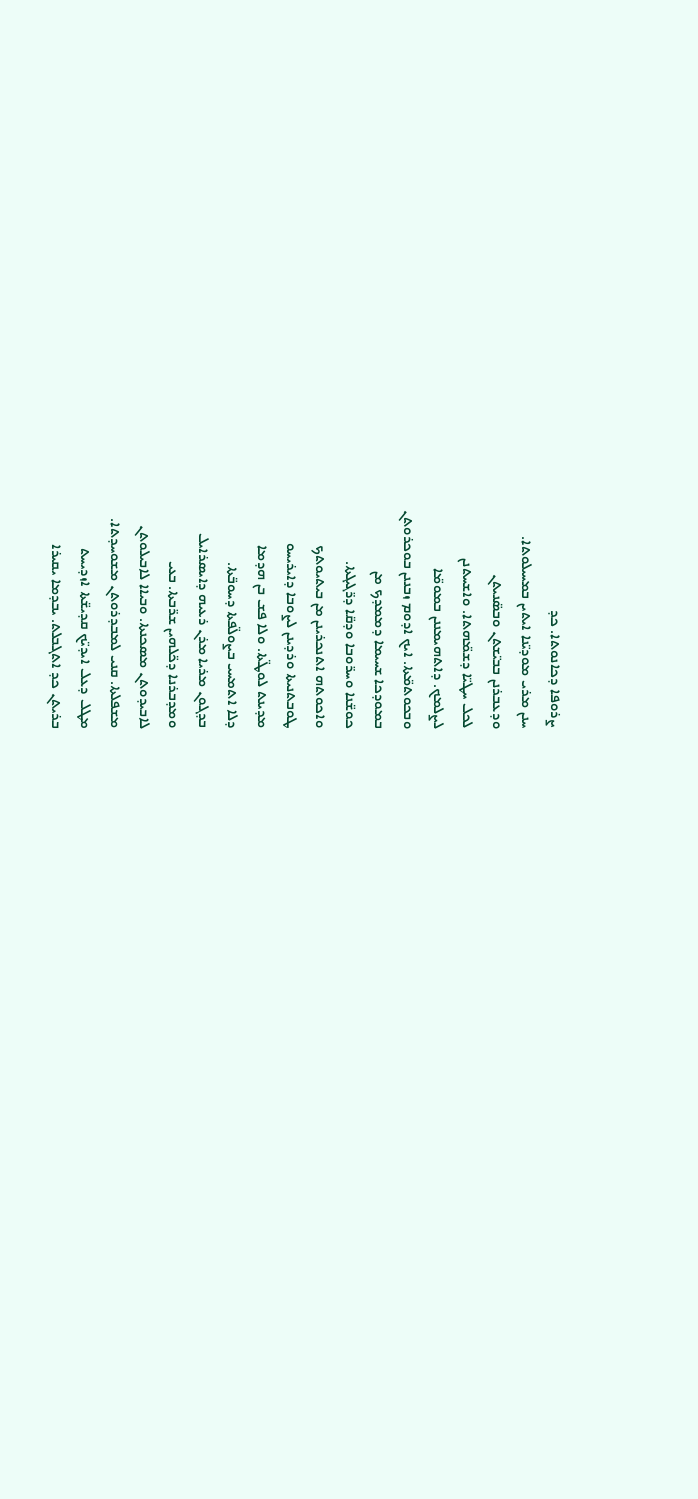ܨܪܘܦܐ ܕܟܐܢܘܬܐ. ܟܕ
ܚܢܢ ܡܪܝ ܡܘܕܝ̈ܢܐ ܐܝܬܝܢ ܒܡܚܝܠܘܬܐ.
ܘܕܥܒܪܢܢ ܒܒܝ̈ܫܬܢ ܘܒܣ̈ܢܝܬܢ
ܠܟܠ ܚܛܝ̈ܐ ܕܫܡ̈ܗܬܐ. ܘܐܫܚܬܢܢ
ܠܨܠܡܟ. ܕܐܬܗܝܡܢܢܢ ܒܡܘܡ̈ܐ
ܘܒܟܘܬܡ̈ܬܐ. ܐܝܟ ܐܕܘܡ ܙܒܢܢܢ ܒܘܟܪܘܬܢ
ܒܡܘܕܟܐ ܫܚܝܡܐ ܕܡܡܕܟ ܡܢ
ܟܘܫ̈ܢܐ ܘܚܪ̈ܘܒܐ ܘܕܩ̈ܐ ܕܪ̈ܓܝܓܬܐ.
ܘܐܟܘܬܗ ܐܬܢܟܪܝܢܢ ܡܢ ܒܝܬܝܘܬܟ
ܛܘܒܬܢܝܬܐ ܘܪܕܝܢܢ ܠܨܘܒܐ ܕܐܝܪܝܚܘ
ܡܕܝܢܬ ܠܘܛ̈ܬܐ. ܘܠܐ ܦܫ ܒܢ ܗܕܡܐ
ܕܠܐ ܐܬܡܚܝ ܒܨܘܠ̈ܦܬܐ ܕܚܘܒ̈ܬܐ.
ܒܕܓܘܢ ܡܪܝܐ ܡܪܢ ܪܥܝܗ ܕܐܝܣܪܐܝܠ
ܘܡܕܒܪܢܐ ܕܟ̈ܠܗܝܢ ܫܪ̈ܒܬܐ. ܒܥܝ
ܠܐܒܝܕܘܬܢ ܡܣܟܢܬܐ. ܘܒܝܐܐ ܠܐܒܝܠܘܬܢ
ܡܫܦܠܬܐ. ܩܢܝ ܠܡܒܕܪܘܬܢ ܡܫܘܚܕܬܐ.
ܡܛܠ ܕܥܠ ܐܝܕܝ̈ܟ ܩܕܝܫ̈ܬܐ ܐܙܕܝܚܬ
ܒܪܝܬܢ ܟܕ ܐܬܓܒܠܬ. ܝܒܕܡܐ ܝܩܝܪܐ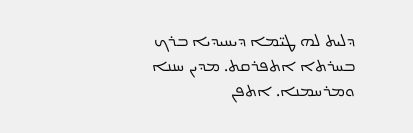ܕܠܝܬ ܠܗ ܛܝ̈ܡܐ ܕܝܚܝܕܝܐ ܒܪܟ
ܒܚܪܬܐ ܐܬܦܪܩܬ. ܡܕܝܢ ܚܢܢܐ
ܘܡܪܚܡܢܐ. ܐܬܦܢ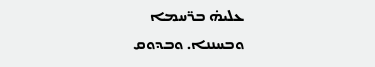ܥܠܝܗ̇ ܒܪ̈ܚܡܐ
ܘܒܚܢܢܐ. ܘܒܕܘܩ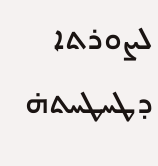ܠܨܘܪܬܐ ܕܛܚܛܚܬܗ̇